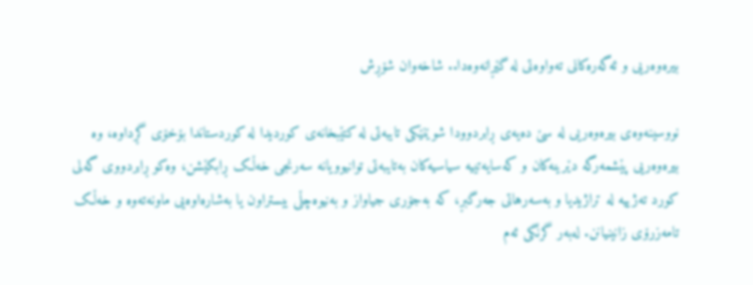بیرەوەریی و ئەگەرەکانی تەواوەتی لە گێڕانەوەدا.. شاخەوان شۆڕش

نووسینەوەی بیرەوەریی لە سێ دەیەی ڕابردوودا شوێنێکی تایبەتی لە کتێبخانەی کوردیدا لە کوردستاندا بۆخۆی گڕداوە، وە بیرەوەریی پێشمەرگە دێرینەکان و کەسایەتییە سیاسیەکان بەتایبەتی توانیوویانە سەرنجی خەڵک ڕابکێشن، وەکو ڕابردووی گەلی کورد تەژییە لە تراژیدیا و بەسەرهاتی جەرگبڕ، کە بەجۆری جیاواز و بەنیوەچڵی بیستراون یا بەشارەاوەیی ماونەتەوە و خەڵک تامەزرۆی زانینیانن. لەبەر گرنگی ئەم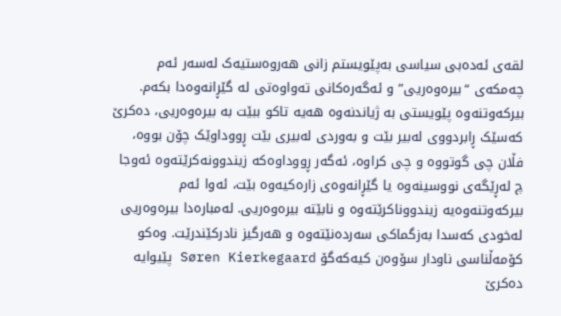لقەی ئەدەبی سیاسی بەپێویستم زانی هەروەستیەک لەسەر ئەم چەمکەی “بیرەوەریی” و ئەگەرەکانی تەواوەتی لە گێڕانەوەدا بکەم.
بیرکەوتنەوە پێویستی بە ژیاندنەوە هەیە تاکو ببێت بە بیرەوەریی، دەکرێ کەسێک ڕابردووی لەبیر بێت و بەوردی لەبیری بێت ڕووداوێک چۆن بووە، فڵان چی گوتووە و چی کراوە، ئەگەر ڕووداوەکە زیندوونەکرێتەوە ئەوجا چ لەڕێگەی نووسینەوە یا گێڕانەوەی زارەکیەوە بێت، ئەوا ئەم بیرکەوتنەوەیە زیندووناکرێتەوە و نابێتە بیرەوەریی. لەمبارەدا بیرەوەریی لەخودی کەسدا بەزگماکی سەردەنێتەوە و هەرگیز نادرکێندرێت. وەکو کۆمەڵناسی ناودار سۆوەن کیەکەگۆ Søren Kierkegaard پێیوایە دەکرێ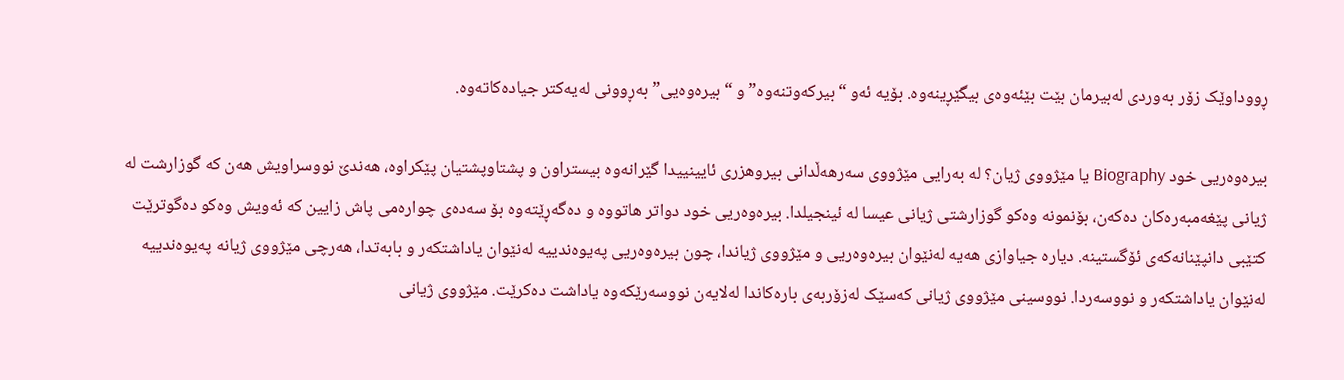ڕووداوێک زۆر بەوردی لەبیرمان بێت بێئەوەی بیگێڕینەوە. بۆیە ئەو “بیرکەوتنەوە” و “بیرەوەیی” بەڕوونی لەیەکتر جیادەکاتەوە.

بیرەوەریی خود Biography یا مێژووی ژیان؟ لە بەرایی مێژووی سەرهەڵدانی بیروهزری ئایینییدا گێرانەوە بیستراون و پشتاوپشتیان پێکراوە، هەندێ نووسراویش هەن کە گوزارشت لە ژیانی پێغەمبەرەکان دەکەن، بۆنمونە وەکو گوزارشتی ژیانی عیسا لە ئینجیلدا. بیرەوەریی خود دواتر هاتووە و دەگەڕێتەوە بۆ سەدەی چوارەمی پاش زایین کە ئەویش وەکو دەگوترێت کتێبی دانپێنانەکەی ئۆگستینە. دیارە جیاوازی هەیە لەنێوان بیرەوەریی و مێژووی ژیاندا، چون بیرەوەریی پەیوەندییە لەنێوان یاداشتکەر و بابەتدا، هەرچی مێژووی ژیانە پەیوەندییە لەنێوان یاداشتکەر و نووسەردا. نووسینی مێژووی ژیانی کەسێک لەزۆربەی بارەکاندا لەلایەن نووسەرێکەوە یاداشت دەکرێت. مێژووی ژیانی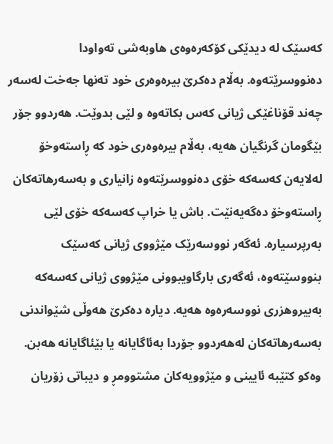کەسێک لە دیدێکی کۆکەرەوەی هاوبەشی تەواودا دەنووسرێتەوە. بەڵام دەکرێ بیرەوەری خود تەنها جەخت لەسەر چەند قۆناغێکی ژیانی کەس بکاتەوە و لێی بدوێت. هەردوو جۆر بێگومان گرنگیان هەیە، بەڵام بیرەوەری خود کە ڕاستەوخۆ لەلایەن کەسەکە خۆی دەنووسرێتەوە زانیاری و بەسەرهاتەکان ڕاستەوخۆ دەگەیەنێت. باش یا خراپ کەسەکە خۆی لێی بەرپرسیارە. ئەگەر نووسەرێک مێژووی ژیانی کەسێک بنووسێتەوە، ئەگەری بارگاویبوونی مێژووی ژیانی کەسەکە بەبیروهزری نووسەرەوە هەیە. دیارە دەکرێ هەوڵی شێواندنی بەسەرهاتەکان لەهەردوو جۆردا بەئاگایانە یا بێئاگایانە هەبن. وەکو کتێبە ئایینی و مێژوویەکان مشتوومڕ و دیباتی زۆریان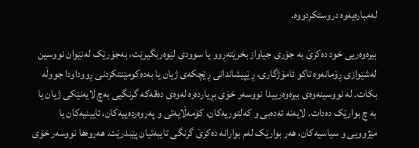لەمبارەیەوە دروستکردووە.

بیرەوەریی خود دەکرێ بە جۆری جیاواز بخرێتەڕوو یا سوودی لێوەربگیرێت، بەجۆرێک لەنێوان نووسین لەشێوازی ڕۆمانەوە تاکو ئامۆژگاری، ڕێپیشاندانی ڕێچکەی ژیان یا بەدەکومێنتکردنی ڕووداودا جووڵە بکات. لە نووسینەوەی بیرەوەرییدا نووسەر خۆی بڕیاردەرە لەوەی دەقەکە گرنگیی بەچ لایەنێکی ژیان یا بە چ بوارێک دەدات. لایەنە ئەدەبی و کەلتوریەکان، کۆمەڵایەتی و پەروەردەییەکان، ئایینیەکان یا مێژوویی و سیاسیەکان، هەر بوارێک لەم بوارانە دەکرێ گرنگی تایبەتیان پێبدرێت. هەروەها نووسەر خۆی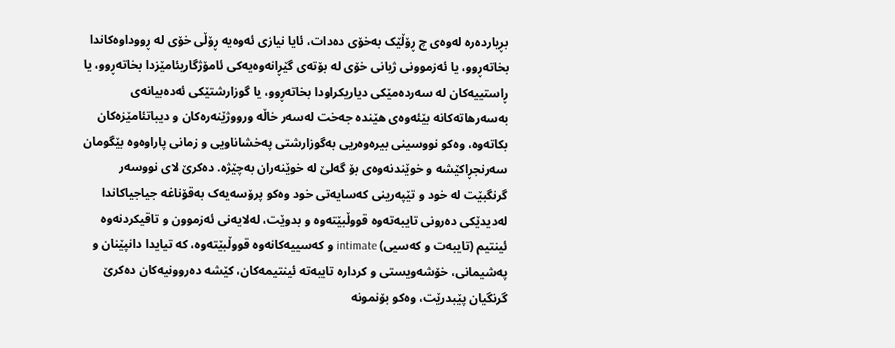بڕیاردەرە لەوەی چ ڕۆڵێک بەخۆی دەدات، ئایا نیازی ئەوەیە ڕۆڵی خۆی لە ڕووداوەکاندا بخاتەڕوو، یا ئەزموونی ژیانی خۆی لە بۆتەی گێڕانەوەیەکی ئامۆژگاریئامێزدا بخاتەڕوو، یا ڕاستییەکان لە سەردەمێکی دیاریکراودا بخاتەڕوو، یا گوزارشتێکی ئەدەبیانەی بەسەرهاتەکانە بێئەوەی هێندە جەخت لەسەر خاڵە ورووژێنەرەکان و دیباتئامێزەکان بکاتەوە، وەکو نووسینی بیرەوەریی بەگوزارشتی پەخشاناویی و زمانی پاراوەوە بێگومان سەرنجڕاکێشە و خوێندنەوەی بۆ گەلێ لە خوێنەران بەچێژە. دەکرێ لای نووسەر گرنگبێت لە خود و تێپەرینی کەسایەتی خود وەکو پرۆسەیەک بەقۆناغە جیاجیاکاندا لەدیدێکی دەرونی تایبەتەوە قووڵبێتەوە و بدوێت، لەلایەنی ئەزموون و تاقیکردنەوە ئینتیم (تایبەت و کەسیی) intimate و کەسییەکانەوە قووڵبێتەوە، کە تیایدا دانپێنان و پەشیمانی، خۆشەویستی و کردارە تایبەتە ئینتیمەکان، کێشە دەروونیەکان دەکرێ گرنگیان پێبدرێت، وەکو بۆنمونە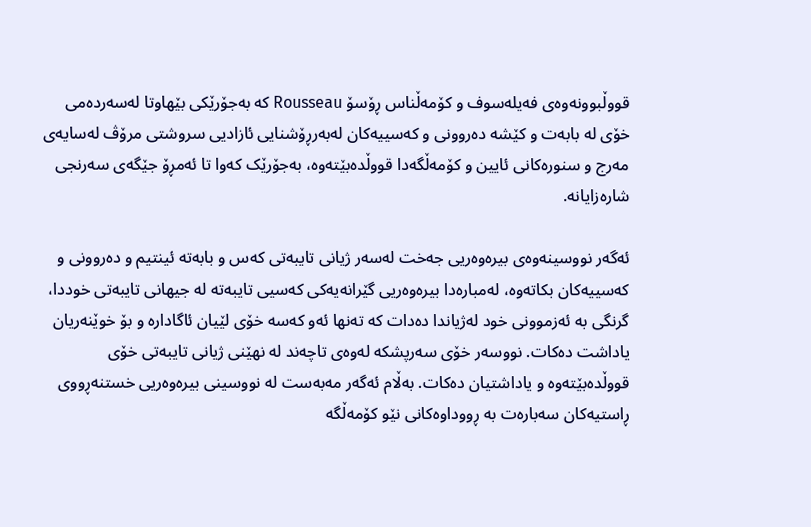قووڵبوونەوەی فەیلەسوف و کۆمەڵناس ڕۆسۆ Rousseau کە بەجۆرێکی بێهاوتا لەسەردەمی خۆی لە بابەت و کێشە دەروونی و کەسییەکان لەبەرڕۆشنایی ئازادیی سروشتی مرۆڤ لەسایەی مەرج و سنورەکانی ئایین و کۆمەڵگەدا قووڵدەبێتەوە، بەجۆرێک کەوا تا ئەمڕۆ جێگەی سەرنجی شارەزایانە.

ئەگەر نووسینەوەی بیرەوەریی جەخت لەسەر ژیانی تایبەتی کەس و بابەتە ئینتیم و دەروونی و کەسییەکان بکاتەوە، لەمبارەدا بیرەوەریی گێرانەیەکی کەسیی تایبەتە لە جیهانی تایبەتی خوددا، گرنگی بە ئەزموونی خود لەژیاندا دەدات کە تەنها ئەو کەسە خۆی لێیان ئاگادارە و بۆ خوێنەریان یاداشت دەکات. نووسەر خۆی سەرپشکە لەوەی تاچەند لە نهێنی ژیانی تایبەتی خۆی قووڵدەبێتەوە و یاداشتیان دەکات. بەڵام ئەگەر مەبەست لە نووسینی بیرەوەریی خستنەڕووی ڕاستیەکان سەبارەت بە ڕووداوەکانی نێو کۆمەڵگە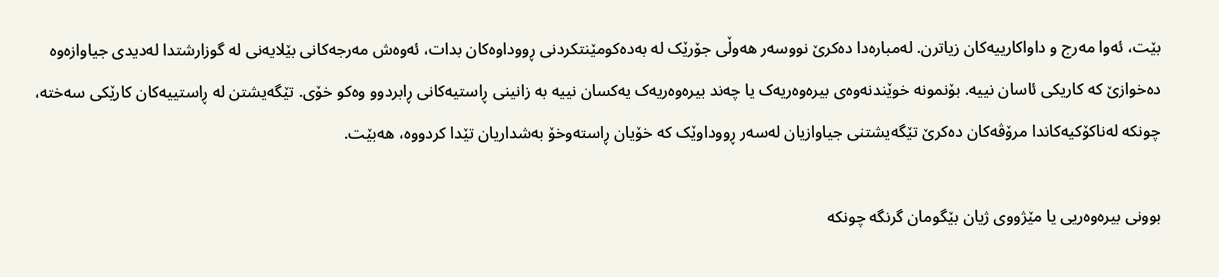بێت، ئەوا مەرج و داواکارییەکان زیاترن. لەمبارەدا دەکرێ نووسەر هەوڵی جۆرێک لە بەدەکومێنتکردنی ڕووداوەکان بدات، ئەوەش مەرجەکانی بێلایەنی لە گوزارشتدا لەدیدی جیاوازەوە دەخوازێ کە کاریکی ئاسان نییە. بۆنمونە خوێندنەوەی بیرەوەریەک یا چەند بیرەوەریەک یەکسان نییە بە زانینی ڕاستیەکانی ڕابردوو وەکو خۆی. تێگەیشتن لە ڕاستییەکان کارێکی سەختە، چونکە لەناکۆکیەکاندا مرۆڤەکان دەکرێ تێگەیشتنی جیاوازیان لەسەر ڕووداوێک کە خۆیان ڕاستەوخۆ بەشداریان تێدا کردووە، هەبێت.

بوونی بیرەوەریی یا مێژووی ژیان بێگومان گرنگە چونکە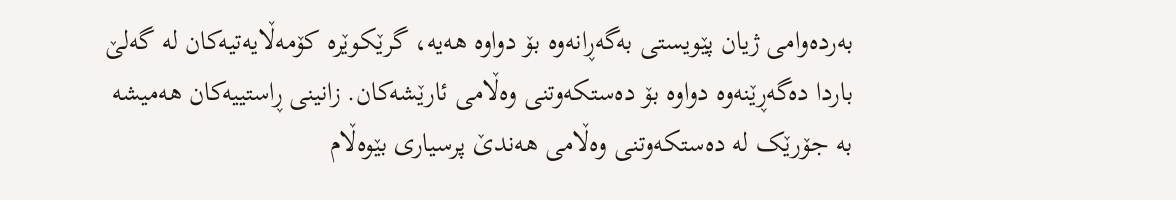بەردەوامی ژیان پێویستی بەگەڕانەوە بۆ دواوە هەیە، گرێکوێرە کۆمەڵایەتیەکان لە گەلێ باردا دەگەڕێنەوە دواوە بۆ دەستکەوتنی وەڵامی ئارێشەکان. زانینی ڕاستییەکان هەمیشە بە جۆرێک لە دەستکەوتنی وەڵامی هەندێ پرسیاری بێوەڵام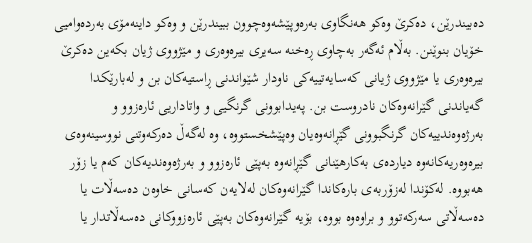دەبیندرێن، دەکرێ وەکو هەنگاوی بەرەوپێشەوەچوون ببیندرێن و وەکو داینەمۆی بەردەوامیی خۆیان بنوێنن. بەڵام ئەگەر بەچاوی ڕەخنە سەیری بیرەوەری و مێژووی ژیان بکەین دەکرێ بیرەوەری یا مێژووی ژیانی کەسایەتییەکی ناودار شێواندنی ڕاستیەکان بن و لەبارێکدا گەیاندنی گێرانەوەکان نادروست بن. پەیدابوونی گرنگیی و واتاداریی ئارەزوو و بەرژەوەندییەکان گرنگبوونی گێڕانەوەیان وەپێشخستووە، وە لەگەڵ دەرکەوتنی نووسینەوەی بیرەوەریەکانەوە دیاردەی بەکارهێنانی گێڕانەوە بەپێی ئارەزوو و بەرژەوەندیەکان کەم یا زۆر هەبووە. لەکۆندا لەزۆربەی بارەکاندا گێرانەوەکان لەلایەن کەسانی خاوەن دەسەڵات یا دەسەڵاتی سەرکەتوو و براوەوە بووە، بۆیە گێرانەوەکان بەپێی ئارەزووکانی دەسەڵاتدار یا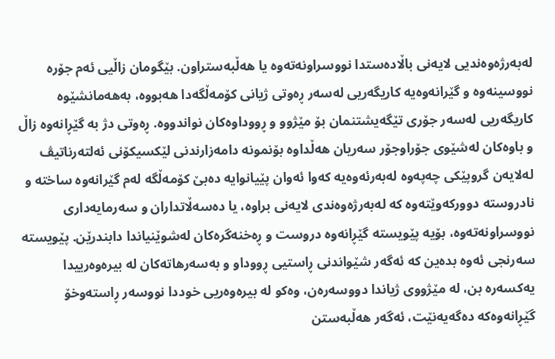لەبەرژەوەندیی لایەنی باڵادەستدا نووسراونەتەوە یا هەڵبەستراون. بێگومان زاڵیی ئەم جۆرە نووسینەوە و گێرانەوەیە کاریگەریی لەسەر ڕەوتی ژیانی کۆمەڵگەدا هەبووە، بەهەمانشێوە کاریگەریی لەسەر جۆری تێگەیشتنمان بۆ مێژوو و ڕووداوەکان نواندووە. ڕەوتی دژ بە گێڕانەوە زاڵ و باوەکان لەشێوی جۆراوجۆر سەریان هەڵداوە بۆنمونە دامەزارندنی لێکسیکۆنی ئەلتەرناتیڤ لەلایەن گروپێکی چەپەوە لەبەرئەوەیە کەوا ئەوان پێیانوایە دەبێ کۆمەڵگە لەم گێرانەوە ساختە و نادروستە دوورکەوێتەوە کە لەبەرژەوەندی لایەنی براوە، یا دەسەڵاتداران و سەرمایەداری نووسراونەتەوە، بۆیە پێویستە گێڕانەوە دروست و ڕەخنەگرەکان لەشوێنیاندا دابندرێن. پێویستە سەرنجی ئەوە بدەین کە ئەگەر شێواندنی ڕاستیی ڕووداو و بەسەرهاتەکان لە بیرەوەرییدا یەکسەرە بن، لە مێژووی ژیاندا دووسەرەن، وەکو لە بیرەوەریی خوددا نووسەر ڕاستەوخۆ گێڕانەوەکە دەگەیەنێت، ئەگەر هەڵبەستن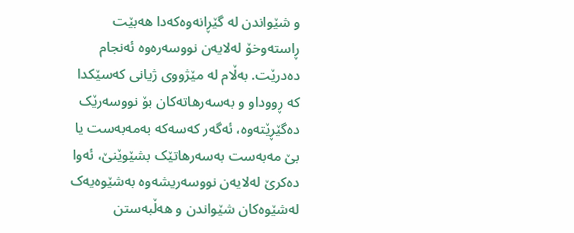و شێواندن لە گێڕانەوەکەدا هەبێت ڕاستەوخۆ لەلایەن نووسەرەوە ئەنجام دەدرێت. بەڵام لە مێژووی ژیانی کەسێکدا کە ڕووداو و بەسەرهاتەکان بۆ نووسەرێک دەگێڕێتەوە، ئەگەر کەسەکە بەمەبەست یا بێ مەبەست بەسەرهاتێک بشێوێنێ، ئەوا دەکرێ لەلایەن نووسەریشەوە بەشێوەیەک لەشێوەکان شێواندن و هەڵبەستن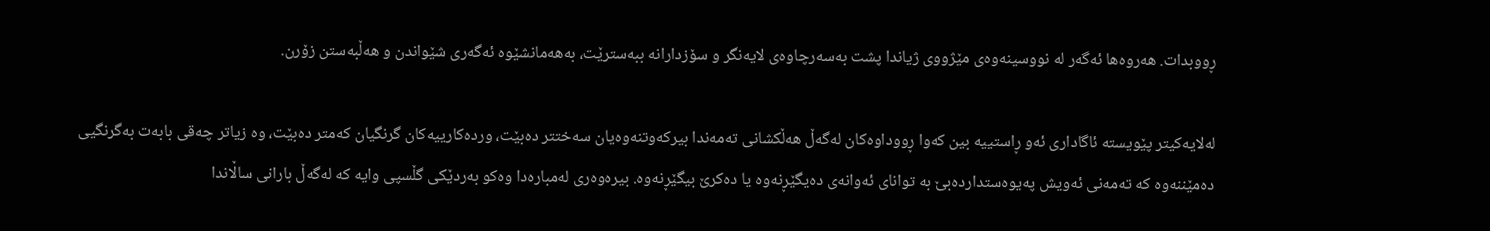ڕووبدات. هەروەها ئەگەر لە نووسینەوەی مێژووی ژیاندا پشت بەسەرچاوەی لایەنگر و سۆزدارانە ببەسترێت، بەهەمانشێوە ئەگەری شێواندن و هەڵبەستن زۆرن.

لەلایەکیتر پێویستە ئاگاداری ئەو ڕاستییە بین کەوا ڕووداوەکان لەگەڵ هەڵکشانی تەمەندا بیرکەوتنەوەیان سەختتر دەبێت، وردەکارییەکان گرنگیان کەمتر دەبێت، وە زیاتر چەقی بابەت بەگرنگیی دەمێننەوە کە تەمەنی ئەویش پەیوەستداردەبێ بە توانای ئەوانەی دەیگێڕنەوە یا دەکرێ بیگێڕنەوە. بیرەوەری لەمبارەدا وەکو بەردێکی گڵسپی وایە کە لەگەڵ بارانی ساڵاندا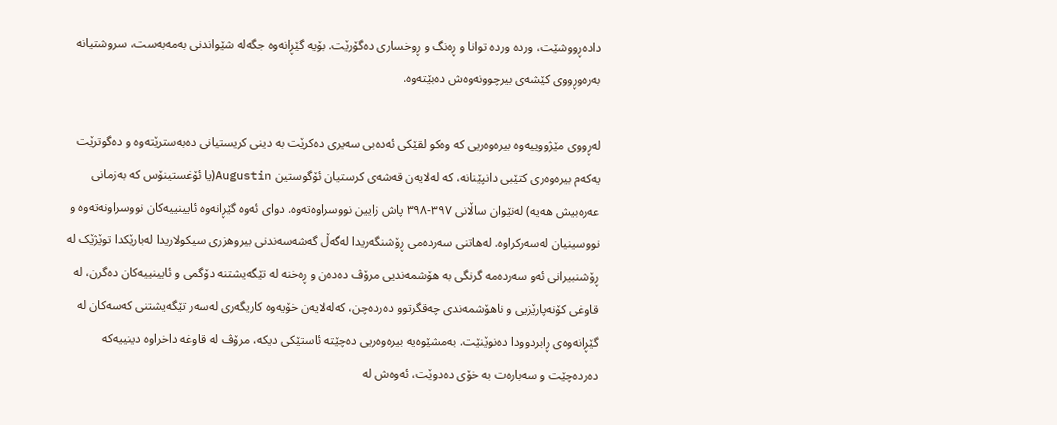دادەڕووشێت، وردە وردە توانا و ڕەنگ و ڕوخساری دەگۆرێت. بۆیە گێڕانەوە جگەلە شێواندنی بەمەبەست، سروشتیانە بەرەوڕووی کێشەی بیرچوونەوەش دەبێتەوە.

لەڕووی مێژووییەوە بیرەوەریی کە وەکو لقێکی ئەدەبی سەیری دەکرێت بە دینی کریستیانی دەبەسترێتەوە و دەگوترێت یەکەم بیرەوەری کتێبی دانپێنانە، کە لەلایەن قەشەی کرستیان ئۆگوستین Augustin(یا ئۆغستینۆس کە بەزمانی عەرەبیش هەیە) لەنێوان ساڵانی ٣٩٧-٣٩٨ پاش زایین نووسراوەتەوە. دوای ئەوە گێڕانەوە ئایینییەکان نووسراونەتەوە و نووسینیان لەسەرکراوە. لەهاتنی سەردەمی ڕۆشنگەریدا لەگەڵ گەشەسەندنی بیروهزری سیکولاریدا لەبارێکدا توێژێک لە ڕۆشنبیرانی ئەو سەردەمە گرنگی بە هۆشمەندیی مرۆڤ دەدەن و ڕەخنە لە تێگەیشتنە دۆگمی و ئایینییەکان دەگرن، لە قاوغی کۆنەپارێزیی و ناهۆشمەندی چەقگرتوو دەردەچن، کەلەلایەن خۆیەوە کاریگەری لەسەر تێگەیشتنی کەسەکان لە گێڕانەوەی ڕابردوودا دەنوێنێت. بەمشێوەیە بیرەوەریی دەچێتە ئاستێکی دیکە، مرۆڤ لە قاوغە داخراوە دینییەکە دەردەچێت و سەبارەت بە خۆی دەدوێت، ئەوەش لە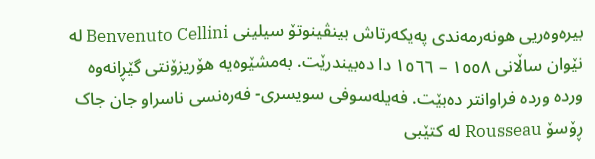بیرەوەریی هونەرمەندی پەیکەرتاش بینڤینوتۆ سیلینی Benvenuto Cellini لە نێوان ساڵانی ١٥٥٨ – ١٥٦٦ دا دەبیندرێت. بەمشێوەیە هۆریزۆنتی گێڕانەوە وردە وردە فراوانتر دەبێت. فەیلەسوفی سویسری- فەرەنسی ناسراو جان جاک ڕۆسۆ Rousseau لە کتێبی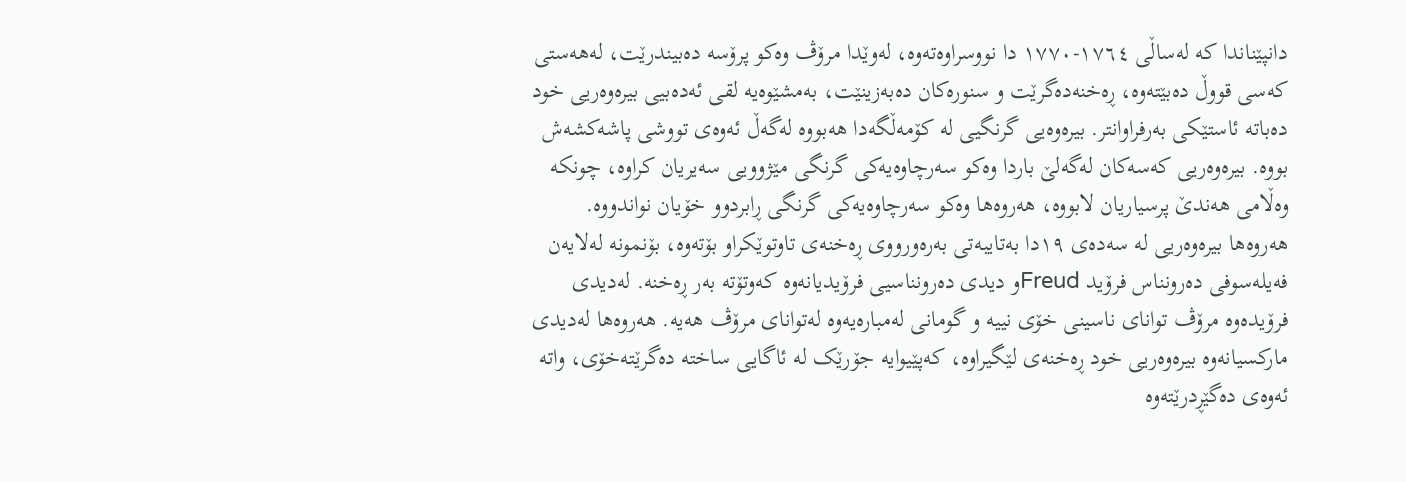دانپێناندا کە لەساڵی ١٧٦٤-١٧٧٠ دا نووسراوەتەوە، لەوێدا مرۆڤ وەکو پرۆسە دەبیندرێت، لەهەستی کەسی قووڵ دەبێتەوە، ڕەخنەدەگرێت و سنورەکان دەبەزینێت، بەمشێوەیە لقی ئەدەبیی بیرەوەریی خود دەباتە ئاستێکی بەرفراوانتر. بیرەوەیی گرنگیی لە کۆمەڵگەدا هەبووە لەگەڵ ئەوەی تووشی پاشەکشەش بووە. بیرەوەریی کەسەکان لەگەلێ باردا وەکو سەرچاوەیەکی گرنگی مێژوویی سەیریان کراوە، چونکە وەڵامی هەندێ پرسیاریان لابووە، هەروەها وەکو سەرچاوەیەکی گرنگی ڕابردوو خۆیان نواندووە. هەروەها بیرەوەریی لە سەدەی ١٩دا بەتایبەتی بەرەورووی ڕەخنەی تاوتوێکراو بۆتەوە، بۆنمونە لەلایەن فەیلەسوفی دەرونناس فرۆید Freudو دیدی دەرونناسیی فرۆیدیانەوە کەوتۆتە بەر ڕەخنە. لەدیدی فرۆیدەوە مرۆڤ توانای ناسینی خۆی نییە و گومانی لەمبارەیەوە لەتوانای مرۆڤ هەیە. هەروەها لەدیدی مارکسیانەوە بیرەوەریی خود ڕەخنەی لێگیراوە، کەپێیوایە جۆرێک لە ئاگایی ساختە دەگرێتەخۆی، واتە ئەوەی دەگێڕدرێتەوە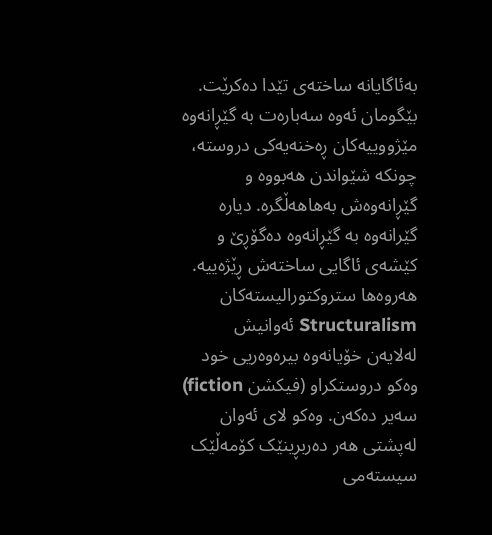بەئاگایانە ساختەی تێدا دەکرێت. بێگومان ئەوە سەبارەت بە گێڕانەوە مێژووییەکان ڕەخنەیەکی دروستە، چونکە شێواندن هەبووە و گێڕانەوەش بەهاهەڵگرە. دیارە گێرانەوە بە گێڕانەوە دەگۆڕێ و کێشەی ئاگایی ساختەش ڕێژەییە. هەروەها ستروکتورالیستەکان Structuralism ئەوانیش لەلایەن خۆیانەوە بیرەوەریی خود وەکو دروستکراو (فیکشن fiction) سەیر دەکەن. وەکو لای ئەوان لەپشتی هەر دەربڕینێک کۆمەڵێک سیستەمی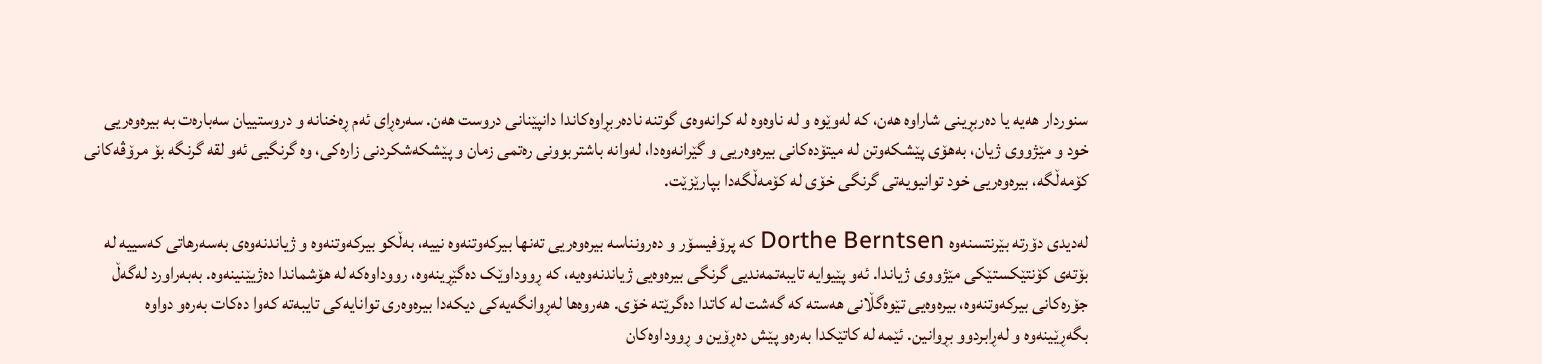سنوردار هەیە یا دەربڕینی شاراوە هەن، کە لەوێوە و لە ناوەوە لە کرانەوەی گوتنە نادەربڕاوەکاندا دانپێنانی دروست هەن. سەرەڕای ئەم ڕەخنانە و دروستییان سەبارەت بە بیرەوەریی خود و مێژووی ژیان، بەهۆی پێشکەوتن لە میتۆدەکانی بیرەوەریی و گێرانەوەدا، لەوانە باشتربوونی رەتمی زمان و پێشکەشکردنی زارەکی، وە گرنگیی ئەو لقە گرنگە بۆ مرۆڤەکانی کۆمەڵگە، بیرەوەریی خود توانیویەتی گرنگی خۆی لە کۆمەڵگەدا بپارێزێت.

لەدیدی دۆرتە بێرنتسنەوە Dorthe Berntsen کە پرۆفیسۆر و دەرونناسە بیرەوەریی تەنها بیرکەوتنەوە نییە، بەڵکو بیرکەوتنەوە و ژیاندنەوەی بەسەرهاتی کەسییە لە بۆتەی کۆنتێکستێکی مێژووی ژیاندا. ئەو پێیوایە تایبەتمەندیی گرنگی بیرەوەیی ژیاندنەوەیە، کە ڕووداوێک دەگێڕینەوە، رووداوەکە لە هۆشماندا دەژیێنینەوە. بەبەراورد لەگەڵ جۆرەکانی بیرکەوتنەوە، بیرەوەیی تێوەگڵانی هەستە کە گەشت لە کاتدا دەگرێتە خۆی. هەروەها لەڕوانگەیەکی دیکەدا بیرەوەری توانایەکی تایبەتە کەوا دەکات بەرەو دواوە بگەڕێینەوە و لەڕابردوو بڕوانین. ئێمە لە کاتێکدا بەرەو پێش دەڕۆین و ڕووداوەکان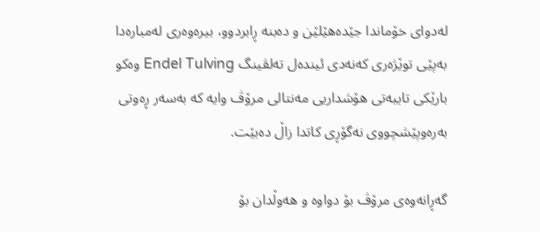لەدوای خۆماندا جێدەهێلێن و دەبنە ڕابردوو، بیرەوەری لەمبارەدا بەپێی توێژەری کەنەدی ئیندەل تەلڤینگ Endel Tulving وەکو بارێکی تایبەتی هۆشداریی مەنتالی مرۆڤ وایە کە بەسەر ڕەوتی بەرەوپێشچووی نەگۆڕی کاتدا زاڵ دەبێت.

گەڕانەوەی مرۆڤ بۆ دواوە و هەوڵدان بۆ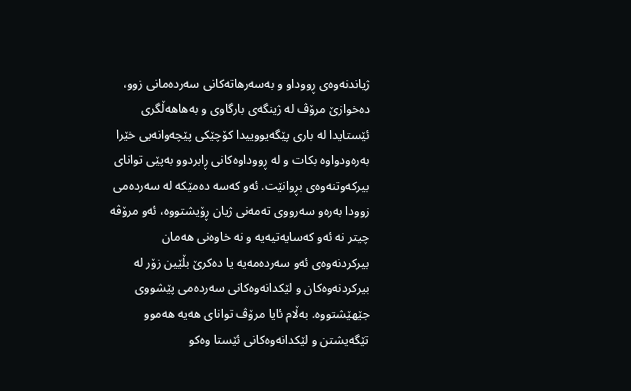ژیاندنەوەی ڕووداو و بەسەرهاتەکانی سەردەمانی زوو، دەخوازێ مرۆڤ لە ژینگەی بارگاوی و بەهاهەڵگری ئێستایدا لە باری پێگەیووییدا کۆچێکی پێچەوانەیی خێرا بەرەودواوە بکات و لە ڕووداوەکانی ڕابردوو بەپێی توانای بیرکەوتنەوەی بڕوانێت. ئەو کەسە دەمێکە لە سەردەمی زوودا بەرەو سەرووی تەمەنی ژیان ڕۆیشتووە، ئەو مرۆڤە چیتر نە ئەو کەسایەتیەیە و نە خاوەنی هەمان بیرکردنەوەی ئەو سەردەمەیە یا دەکرێ بڵێین زۆر لە بیرکردنەوەکان و لێکدانەوەکانی سەردەمی پێشووی جێهێشتووە. بەڵام ئایا مرۆڤ توانای هەیە هەموو تێگەیشتن و لێکدانەوەکانی ئێستا وەکو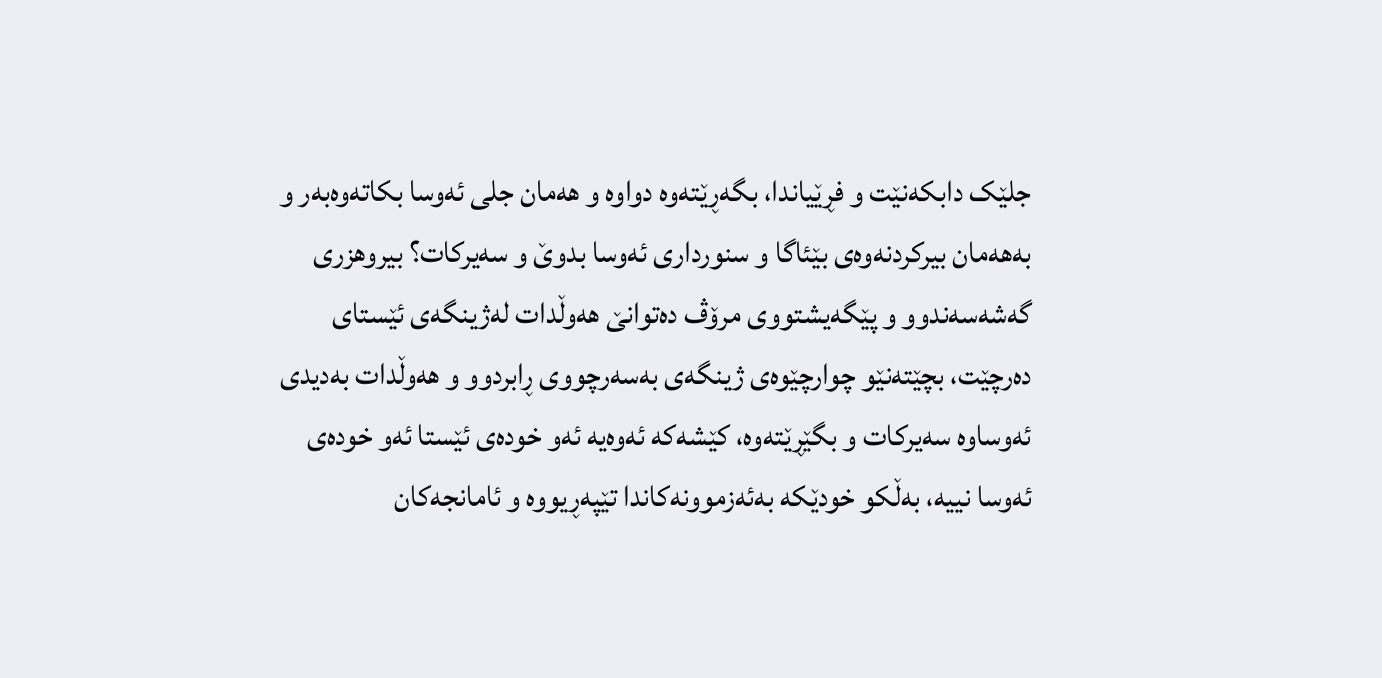جلێک دابکەنێت و فڕێیاندا، بگەڕێتەوە دواوە و هەمان جلی ئەوسا بکاتەوەبەر و بەهەمان بیرکردنەوەی بێئاگا و سنورداری ئەوسا بدوێ و سەیرکات؟ بیروهزری گەشەسەندوو و پێگەیشتووی مرۆڤ دەتوانێ هەوڵدات لەژینگەی ئێستای دەرچێت، بچێتەنێو چوارچێوەی ژینگەی بەسەرچووی ڕابردوو و هەوڵدات بەدیدی ئەوساوە سەیرکات و بگێڕێتەوە، کێشەکە ئەوەیە ئەو خودەی ئێستا ئەو خودەی ئەوسا نییە، بەڵکو خودێکە بەئەزموونەکاندا تێپەڕیووە و ئامانجەکان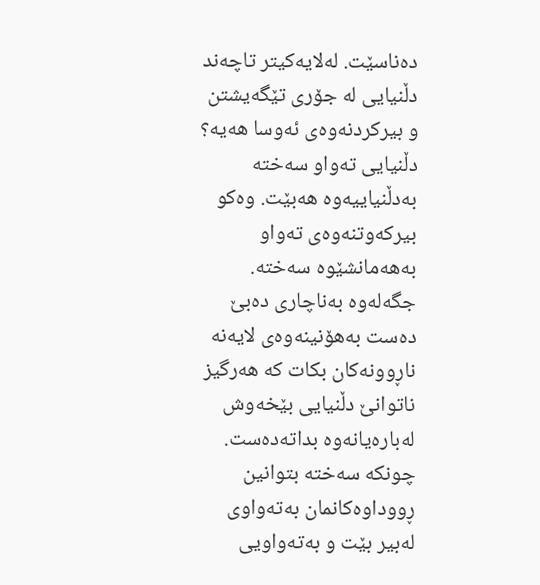دەناسێت. لەلایەکیتر تاچەند دڵنیایی لە جۆری تێگەیشتن و بیرکردنەوەی ئەوسا هەیە؟ دڵنیایی تەواو سەختە بەدڵنیاییەوە هەبێت. وەکو بیرکەوتنەوەی تەواو بەهەمانشێوە سەختە. جگەلەوە بەناچاری دەبێ دەست بەهۆنینەوەی لایەنە ناڕوونەکان بکات کە هەرگیز ناتوانێ دڵنیایی بێخەوش لەبارەیانەوە بداتەدەست. چونکە سەختە بتوانین ڕووداوەکانمان بەتەواوی لەبیر بێت و بەتەواویی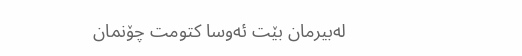لەبیرمان بێت ئەوسا کتومت چۆنمان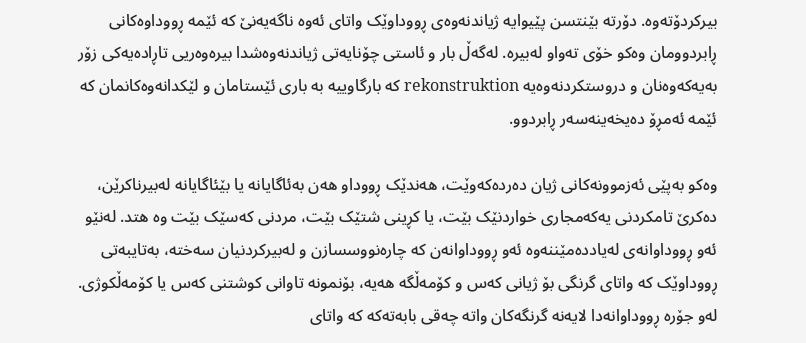بیرکردۆتەوە. دۆرتە بێنتسن پێیوایە ژیاندنەوەی ڕووداوێک واتای ئەوە ناگەیەنێ کە ئێمە ڕووداوەکانی ڕابردوومان وەکو خۆی تەواو لەبیرە. لەگەڵ بار و ئاستی چۆنایەتی ژیاندنەوەشدا بیرەوەریی تاڕادەیەکی زۆر بەیەکەوەنان و دروستکردنەوەیە rekonstruktion کە بارگاوییە بە باری ئێستامان و لێکدانەوەکانمان کە ئێمە ئەمڕۆ دەیخەینەسەر ڕابردوو.

وەکو بەپێی ئەزموونەکانی ژیان دەردەکەوێت، هەندێک ڕووداو هەن بەئاگایانە یا بێئاگایانە لەبیرناکرێن، دەکرێ تامکردنی یەکەمجاری خواردنێک بێت، یا کڕینی شتێک بێت، مردنی کەسێک بێت وە هتد. لەنێو ئەو ڕووداوانەی لەیاددەمێننەوە ئەو ڕووداوانەن کە چارەنووسسازن و لەبیرکردنیان سەختە، بەتایبەتی ڕووداوێک کە واتای گرنگی بۆ ژیانی کەس و کۆمەڵگە هەیە، بۆنمونە تاوانی کوشتنی کەس یا کۆمەڵکوژی. لەو جۆرە ڕووداوانەدا لایەنە گرنگەکان واتە چەقی بابەتەکە کە واتای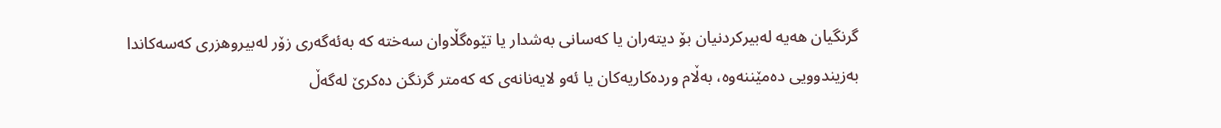گرنگیان هەیە لەبیرکردنیان بۆ دیتەران یا کەسانی بەشدار یا تێوەگڵاوان سەختە کە بەئەگەری زۆر لەبیروهزری کەسەکاندا بەزیندوویی دەمێننەوە، بەڵام وردەکاریەکان یا ئەو لایەنانەی کە کەمتر گرنگن دەکرێ لەگەڵ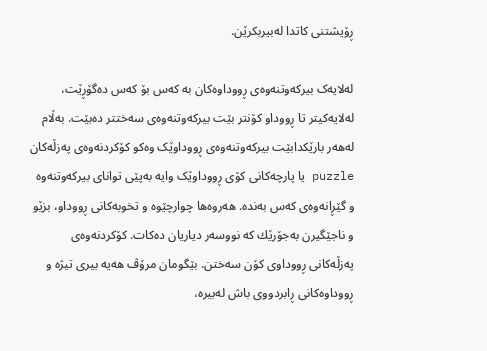ڕۆیشتنی کاتدا لەبیربکرێن.

لەلایەک بیرکەوتنەوەی ڕووداوەکان بە کەس بۆ کەس دەگۆڕێت، لەلایەکیتر تا ڕووداو کۆنتر بێت بیرکەوتنەوەی سەختتر دەبێت. بەڵام لەهەر بارێکدابێت بیرکەوتنەوەی ڕووداوێک وەکو کۆکردنەوەی پەزڵەکان puzzle یا پارچەکانی کۆی ڕووداوێک وایە بەپێی توانای بیرکەوتنەوە و گێڕانەوەی کەس بەندە. هەروەها چوارچێوە و تخوبەکانی ڕووداو، بزێو و ناجێگیرن بەجۆرێك کە نووسەر دیاریان دەکات. کۆکردنەوەی پەزڵەکانی ڕووداوی کۆن سەختن. بێگومان مرۆڤ هەیە بیری تیژە و ڕووداوەکانی ڕابردووی باش لەبیرە،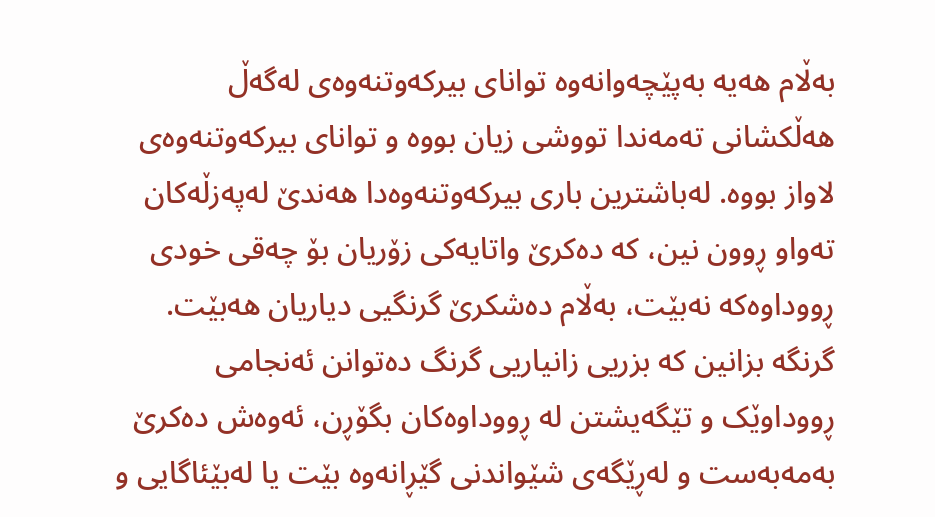بەڵام هەیە بەپێچەوانەوە توانای بیرکەوتنەوەی لەگەڵ هەڵکشانی تەمەندا تووشی زیان بووە و توانای بیرکەوتنەوەی لاواز بووە. لەباشترین باری بیرکەوتنەوەدا هەندێ لەپەزڵەکان تەواو ڕوون نین، کە دەکرێ واتایەکی زۆریان بۆ چەقی خودی ڕووداوەکە نەبێت، بەڵام دەشکرێ گرنگیی دیاریان هەبێت. گرنگە بزانین کە بزریی زانیاریی گرنگ دەتوانن ئەنجامی ڕووداوێک و تێگەیشتن لە ڕووداوەکان بگۆڕن، ئەوەش دەکرێ بەمەبەست و لەڕێگەی شێواندنی گێڕانەوە بێت یا لەبێئاگایی و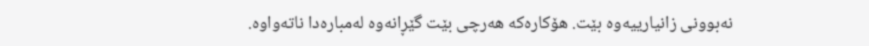نەبوونی زانیارییەوە بێت. هۆکارەکە هەرچی بێت گێڕانەوە لەمبارەدا ناتەواوە.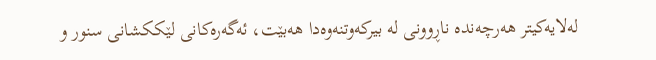لەلایەکیتر هەرچەندە ناڕوونی لە بیرکەوتنەوەدا هەبێت، ئەگەرەکانی لێککشانی سنور و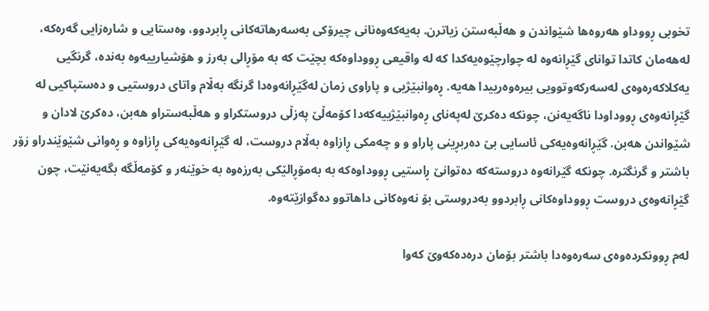تخوبی ڕووداو هەروەها شێواندن و هەڵبەستن زیاترن. بەیەکەوەنانی چیرۆکی بەسەرهاتەکانی ڕابردوو، وەستایی و شارەزایی گەرەکە، لەهەمان کاتدا توانای گێڕانەوە لە چوارچێوەیەکدا کە لە واقیعی ڕووداوەکە بچێت کە بە مۆڕالی بەرز و هۆشیارییەوە بەندە، گرنگیی یەکلاکەرەوەی لەسەرکەوتوویی بیرەوەرییدا هەیە. ڕەوانبێژیی و پاراوی زمان لەگێڕانەوەدا گرنگە بەڵام واتای دروستیی و دەستپاکیی لە گێڕانەوەی ڕووداودا ناگەیەنن، چونکە دەکرێ لەپەنای ڕەوانبێژییەکەدا کۆمەڵێ پەزڵی دروستکراو و هەڵبەستراو هەبن، دەکرێ لادان و شێواندن هەبن. گێڕانەوەیەکی ئاسایی بێ دەربڕینی پاراو و و چەمکی ڕازاوە بەڵام دروست، لە گێڕانەوەیەکی ڕازاوە و ڕەوانی شێوێندراو زۆر باشتر و گرنگترە. چونکە گێرانەوە دروستەکە دەتوانێ ڕاستیی ڕووداوەکە بە بەمۆڕالێکی بەرزەوە بە خوێنەر و کۆمەڵگە بگەیەنێت، چون گێڕانەوەی دروست ڕووداوەکانی ڕابردوو بەدروستی بۆ نەوەکانی داهاتوو دەگوازێتەوە.

لەم ڕوونکردەوەی سەرەوەدا باشتر بۆمان درەدەکەوێ کەوا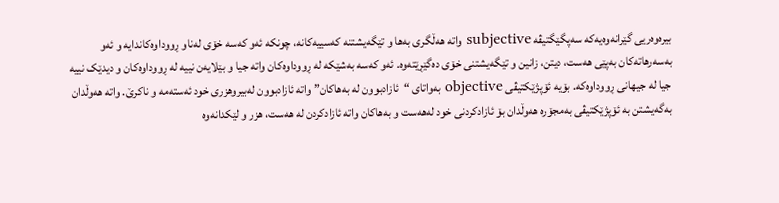بیرەوەریی گێرانەوەیەکە سەپگێگتیڤە subjective واتە هەڵگری بەها و تێگەیشتنە کەسییەکانە، چونکە ئەو کەسە خۆی لەناو ڕووداوەکاندایە و ئەو بەسەرهاتەکان بەپێی هەست، دیتن، زانین و تێگەیشتنی خۆی دەگێڕێتەوە. ئەو کەسە بەشێکە لە ڕووداوەکان واتە جیا و بێلایەن نییە لە ڕووداوەکان و دیدێک نییە جیا لە جیهانی ڕووداوەکە. بۆیە ئۆپژێکتیڤی objective بەواتای “ئازادبوون لە بەهاکان” واتە ئازادبوون لەبیروهزری خود ئەستەمە و ناکرێ. واتە هەوڵدان بەگەیشتن بە ئۆپژێکتیڤی بەمجۆرە هەوڵدان بۆ ئازادکردنی خود لەهەست و بەهاکان واتە ئازادکردن لە هەست، هزر و لێکدانەوە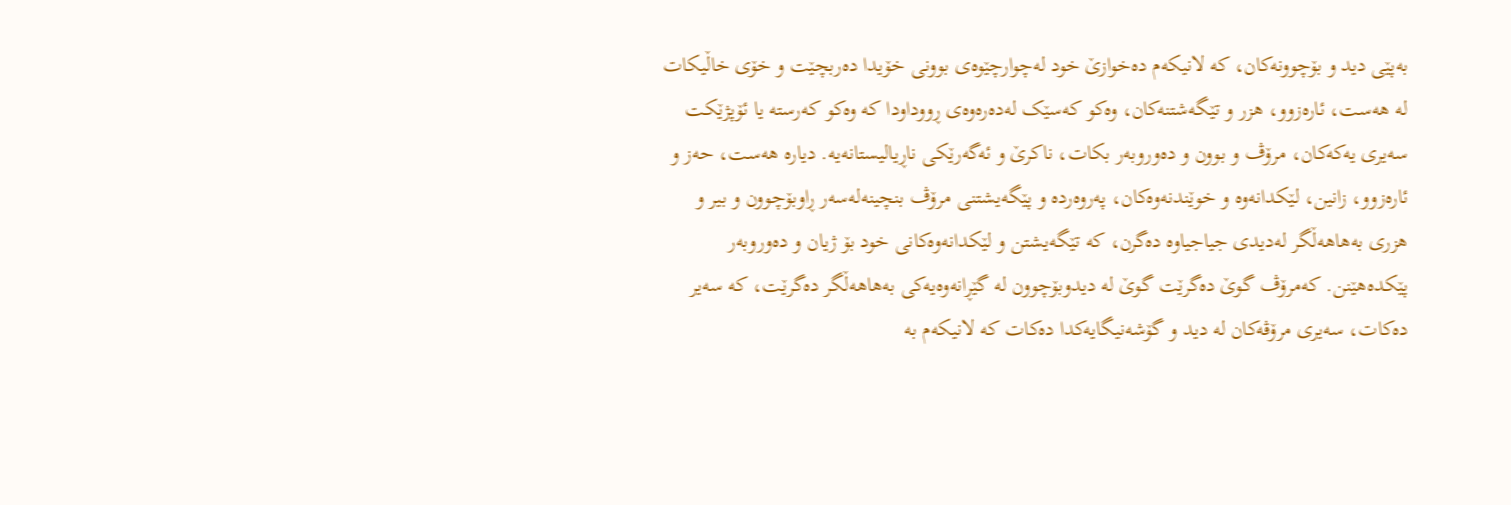بەپێی دید و بۆچوونەکان، کە لانیکەم دەخوازێ خود لەچوارچێوەی بوونی خۆیدا دەربچێت و خۆی خاڵیکات لە هەست، ئارەزوو، هزر و تێگەشتنەکان، وەکو کەسێک لەدەرەوەی ڕووداودا کە وەکو کەرستە یا ئۆپژێکت سەیری یەکەکان، مرۆڤ و بوون و دەوروبەر بکات، ناکرێ و ئەگەرێکی ناڕیالیستانەیە. دیارە هەست، حەز و ئارەزوو، زانین، لێکدانەوە و خوێندنەوەکان، پەروەردە و پێگەیشتنی مرۆڤ بنچینەلەسەر ڕاوبۆچوون و بیر و هزری بەهاهەڵگر لەدیدی جیاجیاوە دەگرن، کە تێگەیشتن و لێکدانەوەکانی خود بۆ ژیان و دەوروبەر پێکدەهێنن. کەمرۆڤ گوێ دەگرێت گوێ لە دیدوبۆچوون لە گێڕانەوەیەکی بەهاهەڵگر دەگرێت، کە سەیر دەکات، سەیری مرۆڤەکان لە دید و گۆشەنیگایەکدا دەکات کە لانیکەم بە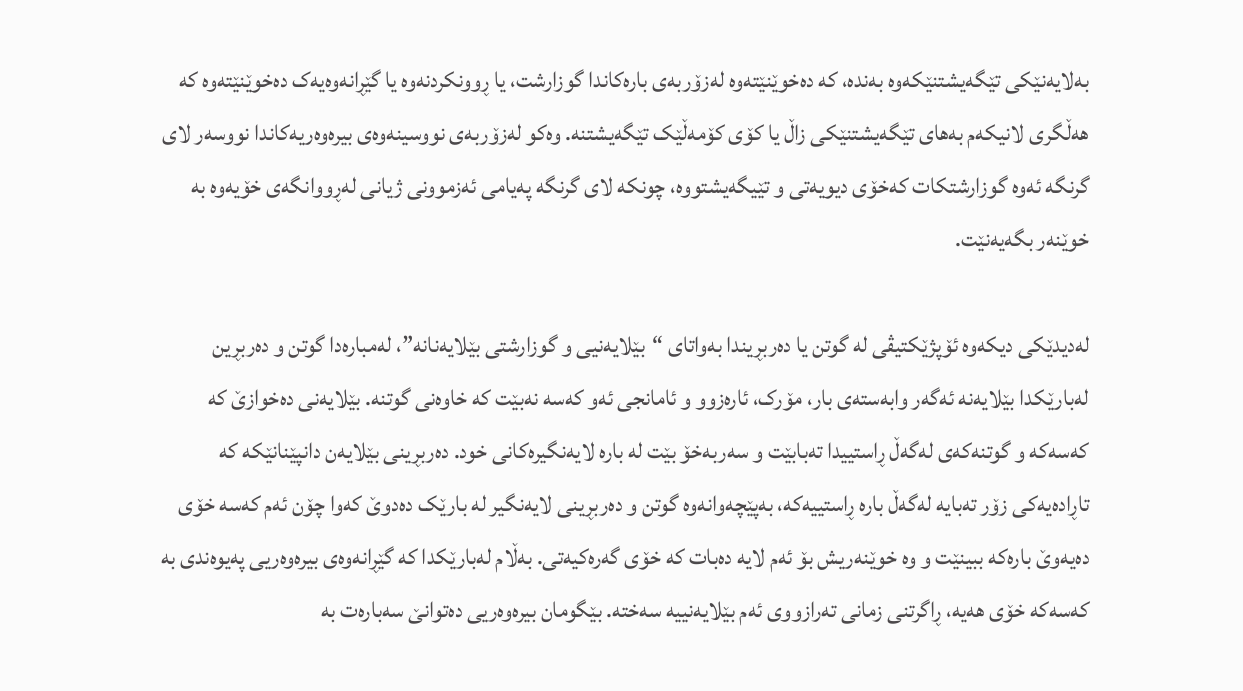بەلایەنێکی تێگەیشتنێکەوە بەندە، کە دەخوێنێتەوە لەزۆربەی بارەکاندا گوزارشت، یا ڕوونکردنەوە یا گێڕانەوەیەک دەخوێنێتەوە کە هەڵگری لانیکەم بەهای تێگەیشتنێکی زاڵ یا کۆی کۆمەڵێک تێگەیشتنە. وەکو لەزۆربەی نووسینەوەی بیرەوەریەکاندا نووسەر لای گرنگە ئەوە گوزارشتکات کەخۆی دیویەتی و تێیگەیشتووە، چونکە لای گرنگە پەیامی ئەزموونی ژیانی لەڕووانگەی خۆیەوە بە خوێنەر بگەیەنێت.

لەدیدێکی دیکەوە ئۆپژێکتیڤی لە گوتن یا دەربڕیندا بەواتای “بێلایەنیی و گوزارشتی بێلایەنانە”، لەمبارەدا گوتن و دەربڕین لەبارێکدا بێلایەنە ئەگەر وابەستەی بار، مۆرک، ئارەزوو و ئامانجی ئەو کەسە نەبێت کە خاوەنی گوتنە. بێلایەنی دەخوازێ کە کەسەکە و گوتنەکەی لەگەڵ ڕاستییدا تەبابێت و سەربەخۆ بێت لە بارە لایەنگیرەکانی خود. دەربڕینی بێلایەن دانپێنانێکە کە تاڕادەیەکی زۆر تەبایە لەگەڵ بارە ڕاستییەکە، بەپێچەوانەوە گوتن و دەربڕینی لایەنگیر لە بارێک دەدوێ کەوا چۆن ئەم کەسە خۆی دەیەوێ بارەکە ببینێت و وە خوێنەریش بۆ ئەم لایە دەبات کە خۆی گەرەکیەتی. بەڵام لەبارێکدا کە گێڕانەوەی بیرەوەریی پەیوەندی بە کەسەکە خۆی هەیە، ڕاگرتنی زمانی تەرازووی ئەم بێلایەنییە سەختە. بێگومان بیرەوەریی دەتوانێ سەبارەت بە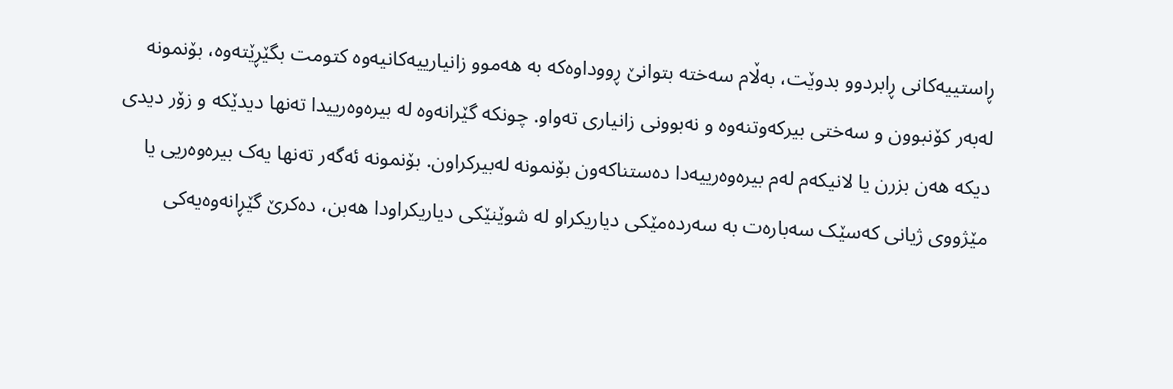ڕاستییەکانی ڕابردوو بدوێت، بەڵام سەختە بتوانێ ڕووداوەکە بە هەموو زانیارییەکانیەوە کتومت بگێڕێتەوە، بۆنمونە لەبەر کۆنبوون و سەختی بیرکەوتنەوە و نەبوونی زانیاری تەواو. چونکە گێرانەوە لە بیرەوەرییدا تەنها دیدێکە و زۆر دیدی دیکە هەن بزرن یا لانیکەم لەم بیرەوەرییەدا دەستناکەون بۆنمونە لەبیرکراون. بۆنمونە ئەگەر تەنها یەک بیرەوەریی یا مێژووی ژیانی کەسێک سەبارەت بە سەردەمێکی دیاریکراو لە شوێنێکی دیاریکراودا هەبن، دەکرێ گێڕانەوەیەکی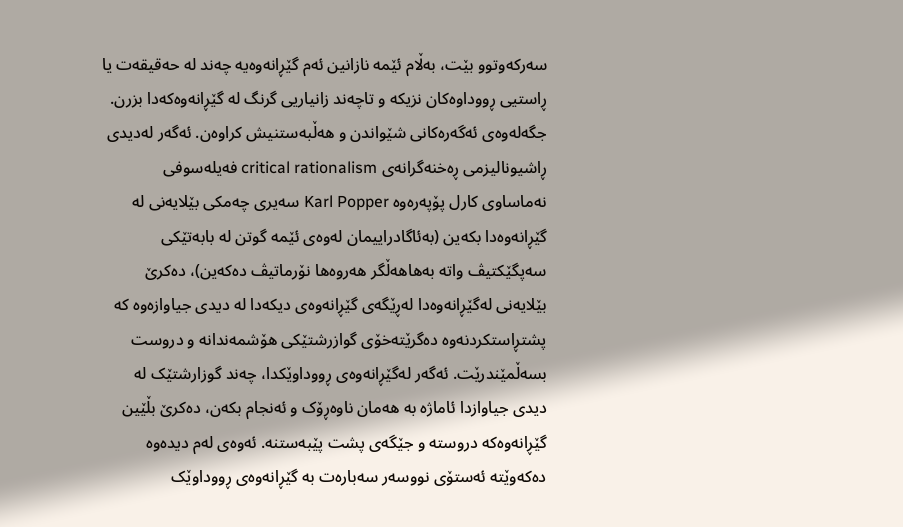سەرکەوتوو بێت، بەڵام ئێمە نازانین ئەم گێڕانەوەیە چەند لە حەقیقەت یا ڕاستیی ڕووداوەکان نزیکە و تاچەند زانیاریی گرنگ لە گێڕانەوەکەدا بزرن. جگەلەوەی ئەگەرەکانی شێواندن و هەڵبەستنیش کراوەن. ئەگەر لەدیدی ڕاشیونالیزمی ڕەخنەگرانەی critical rationalism فەیلەسوفی نەماساوی کارل پۆپەرەوە Karl Popper سەیری چەمکی بێلایەنی لە گێڕانەوەدا بکەین (بەئاگادراییمان لەوەی ئێمە گوتن لە بابەتێکی سەپگێکتیڤ واتە بەهاهەڵگر هەروەها نۆرماتیڤ دەکەین)، دەکرێ بێلایەنی لەگێڕانەوەدا لەڕێگەی گێڕانەوەی دیکەدا لە دیدی جیاوازەوە کە پشتڕاستکردنەوە دەگرێتەخۆی گوازرشتێکی هۆشمەندانە و دروست بسەڵمێندرێت. ئەگەر لەگێڕانەوەی ڕووداوێکدا، چەند گوزارشتێک لە دیدی جیاوازدا ئاماژە بە هەمان ناوەڕۆک و ئەنجام بکەن، دەکرێ بڵێین گێڕانەوەکە دروستە و جێگەی پشت پێبەستنە. ئەوەی لەم دیدەوە دەکەوێتە ئەستۆی نووسەر سەبارەت بە گێڕانەوەی ڕووداوێک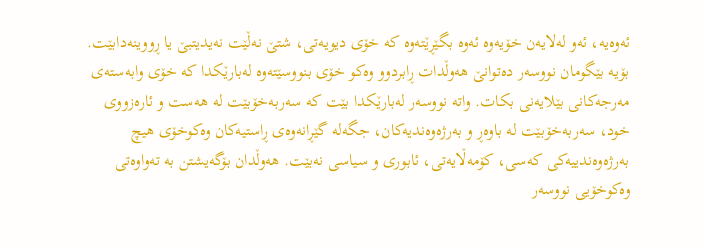ئەوەیە، ئەو لەلایەن خۆیەوە ئەوە بگێڕێتەوە کە خۆی دیویەتی، شتێ نەڵێت نەیدیتبێ یا ڕووینەدابێت. بۆیە بێگومان نووسەر دەتوانێ هەوڵدات ڕابردوو وەکو خۆی بنووسێتەوە لەبارێکدا کە خۆی وابەستەی مەرجەکانی بێلایەنی بکات. واتە نووسەر لەبارێکدا بێت کە سەربەخۆبێت لە هەست و ئارەزووی خود، سەربەخۆبێت لە باوەڕ و بەرژەوەندیەکان، جگەلە گێڕانەوەی ڕاستیەکان وەکوخۆی هیچ بەرژەوەندییەکی کەسی، کۆمەڵایەتی، ئابوری و سیاسی نەبێت. هەوڵدان بۆگەیشتن بە تەواوەتی وەکوخۆیی نووسەر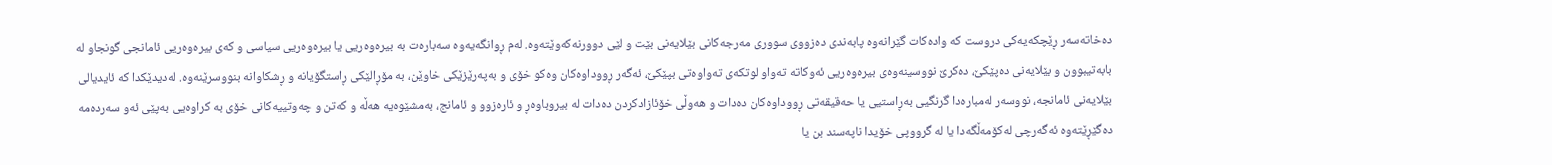دەخاتەسەر ڕێچکەیەکی دروست کە وادەکات گێرانەوە پابەندی دەزووی سووری مەرجەکانی بێلایەنی بێت و لێی دوورنەکەوێتەوە. لەم ڕوانگەیەوە سەبارەت بە بیرەوەریی یا بیرەوەریی سیاسی و کەی بیرەوەریی ئامانجی گونجاو لە بابەتیبوون و بێلایەنی دەپێکێ، دەکرێ نووسینەوەی بیرەوەریی ئەوکاتە تەواو لوتکەی تەواوەتی بپێکێ، ئەگەر ڕووداوەکان وەکو خۆی و بەپەرێزێکی خاوێن، بە مۆڕالێکی ڕاستگۆیانە و ڕشکاوانە بنووسرێنەوە. لەدیدێکدا کە ئایدیالی بێلایەنی ئامانجە، نووسەر لەمبارەدا گرنگیی بەڕاستیی یا حەقیقەتی ڕووداوەکان دەدات و هەوڵی خۆئازادکردن دەدات لە بیروباوەڕ و ئارەزوو و ئامانج، بەمشێوەیە هەڵە و کەتن و چەوتییەکانی خۆی بە کراوەیی بەپێی ئەو سەردەمە دەگێڕێتەوە ئەگەرچی لەکۆمەڵگەدا یا لە گرووپی خۆیدا ناپەسند بن یا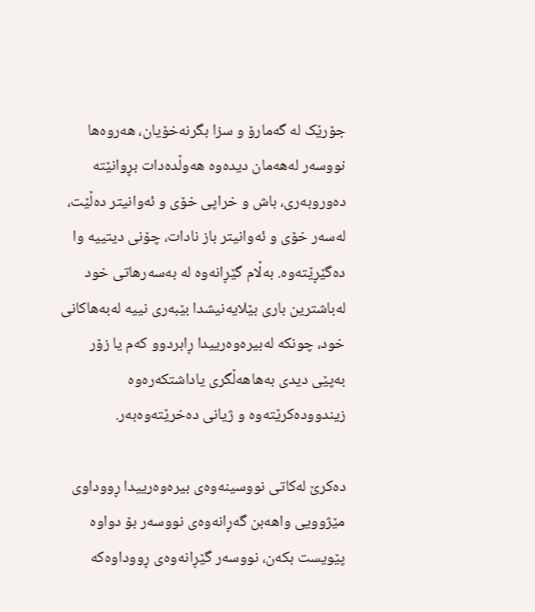جۆرێک لە گەمارۆ و سزا بگرنەخۆیان، هەروەها نووسەر لەهەمان دیدەوە هەوڵدەدات بڕوانێتە دەوروبەری، باش و خراپی خۆی و ئەوانیتر دەڵێت، لەسەر خۆی و ئەوانیتر باز نادات، چۆنی دیتییە وا دەگێڕێتەوە. بەڵام گێڕانەوە لە بەسەرهاتی خود لەباشترین باری بێلایەنیشدا بێبەری نییە لەبەهاکانی خود، چونکە لەبیرەوەرییدا ڕابردوو کەم یا زۆر بەپێی دیدی بەهاهەڵگری یاداشتکەرەوە زیندوودەکرێتەوە و ژیانی دەخرێتەوەبەر.

دەکرێ لەکاتی نووسینەوەی بیرەوەرییدا ڕووداوی مێژوویی واهەبن گەڕانەوەی نووسەر بۆ دواوە پێویست بکەن، نووسەر گێڕانەوەی ڕووداوەکە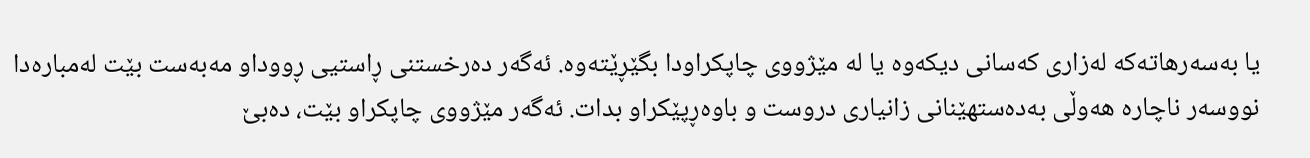یا بەسەرهاتەکە لەزاری کەسانی دیکەوە یا لە مێژووی چاپکراودا بگێڕێتەوە. ئەگەر دەرخستنی ڕاستیی ڕووداو مەبەست بێت لەمبارەدا نووسەر ناچارە هەوڵی بەدەستهێنانی زانیاری دروست و باوەڕپێکراو بدات. ئەگەر مێژووی چاپکراو بێت، دەبێ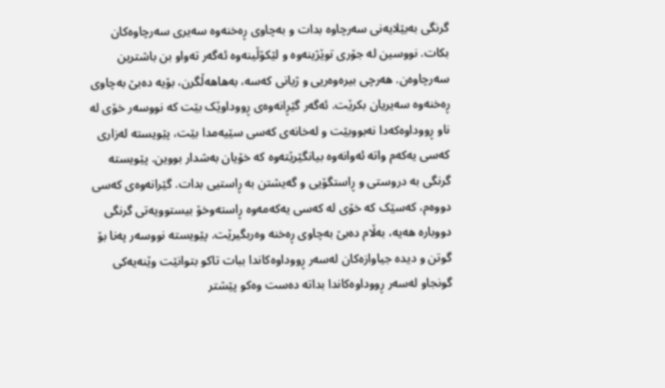گرنگی بەبێلایەنی سەرچاوە بدات و بەچاوی ڕەخنەوە سەیری سەرچاوەکان بکات. نووسین لە جۆری توێژینەوە و لێکۆڵینەوە ئەگەر تەواو بن باشترین سەرچاوەن. هەرچی بیرەوەریی و ژیانی کەسە، بەهاهەڵگرن، بۆیە دەبێ بەچاوی ڕەخنەوە سەیریان بکرێت. ئەگەر گێڕانەوەی ڕووداوێک بێت کە نووسەر خۆی لە ناو ڕووداوەکەدا نەبووبێت و لەخانەی کەسی سێیەمدا بێت، پێویستە لەزاری کەسی یەکەم واتە ئەوانەوە بیانگێرێتەوە کە خۆیان بەشدار بووین. پێویستە گرنگی بە دروستی و ڕاستگۆیی و گەیشتن بە ڕاستیی بدات. گێرانەوەی کەسی دووەم، کەسێک کە خۆی لە کەسی یەکەمەوە ڕاستەوخۆ بیستوویەتی گرنگی دووبارە هەیە، بەڵام دەبێ بەچاوی ڕەخنە وەربگیرێت. پێویستە نووسەر پەنا بۆ گوتن و دیدە جیاوازەکان لەسەر ڕووداوەکاندا ببات تاکو بتوانێت وێنەیەکی گونجاو لەسەر ڕووداوەکاندا بداتە دەست وەکو پێشتر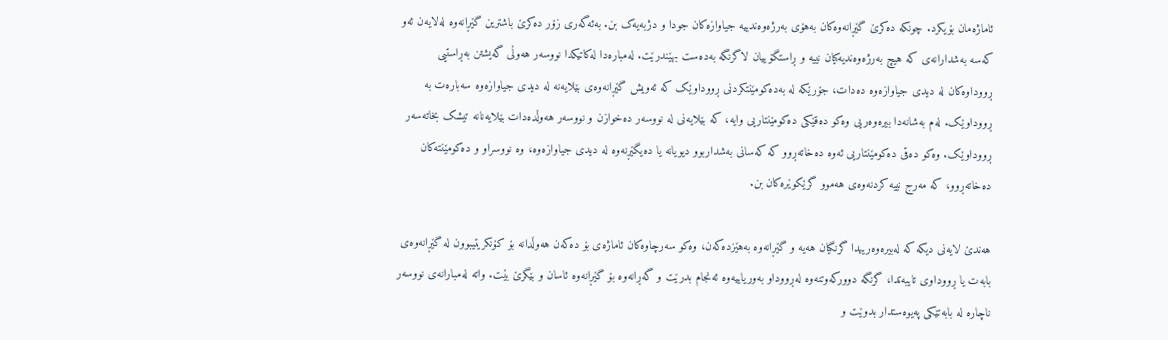ئاماژەمان بۆیکرد. چونکە دەکرێ گێڕانەوەکان بەهۆی بەرژەوەندییە جیاوازەکان جودا و دژبەیەک بن. بەئەگەری زۆر دەکرێ باشترین گێڕانەوە لەلایەن ئەو کەسە بەشدارانەی کە هیچ بەرژەوەندیەکیان نییە و ڕاستگۆییان لاگرنگە بەدەست بهێندرێت. لەمبارەدا لەکاتیکدا نووسەر هەوڵی گەیشتن بەڕاستیی ڕووداوەکان لە دیدی جیاوازەوە دەدات، جۆرێکە لە بەدەکومێنتکردنی ڕووداوێک کە ئەویش گێڕانەوەی بێلایەنە لە دیدی جیاوازەوە سەبارەت بە ڕووداوێک. لەم بەشانەدا بیرەوەریی وەکو دەقێکی دەکومێنتاریی وایە، کە بێلایەنی لە نووسەر دەخوازن و نووسەر هەوڵدەدات بێلایەنانە تیشک بخاتەسەر ڕووداوێک. وەکو دەقی دەکومێنتاریی ئەوە دەخاتەڕوو کە کەسانی بەشداربوو دیویانە یا دەیگێڕنەوە لە دیدی جیاوازەوە، وە نووسراو و دەکومێنتەکان دەخاتەڕوو، کە مەرج نییە کردنەوەی هەموو گرێکوێرەکان بن.

هەندێ لایەنی دیکە کە لەبیرەوەرییدا گرنگیان هەیە و گێڕانەوە بەهێزدەکەن، وەکو سەرچاوەکان ئاماژەی بۆ دەکەن هەوڵدانە بۆ کۆنکریتیبوون لە گێڕانەوەی بابەت یا ڕووداوی تایبەتدا، گرنگە دوورکەوتنەوە لەڕووداو بەوریاییەوە ئەنجام بدرێت و گەڕانەوە بۆ گێڕانەوە ئاسان و بێگرێ بێت. واتە لەمبارانەی نووسەر ناچارە لە بابەتێکی پەیوەستدار بدوێت و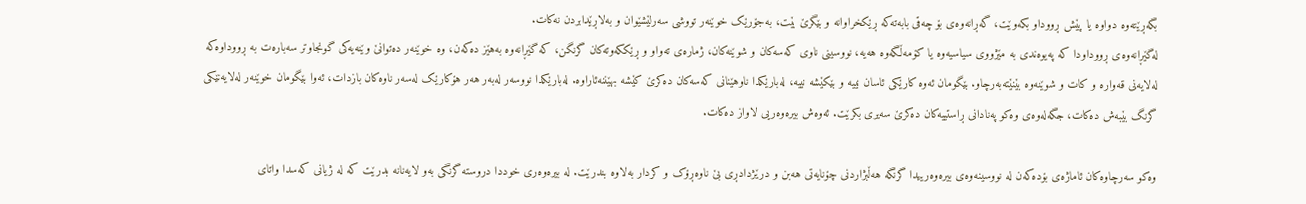بگەڕێتەوە دواوە یا پێش ڕووداو بکەوێت، گەڕانەوەی بۆ چەقی بابەتەکە ڕێکخراوانە و بێگرێ بێت، بەجۆرێک خوێنەر تووشی سەرلێشێوان و بەلاڕێدابردن نەکات.
لەگێڕانەوەی ڕووداودا کە پەیوەندی بە مێژووی سیاسیەوە یا کۆمەڵگەوە هەیە، نووسینی ناوی کەسەکان و شوێنەکان، ژمارەی تەواو و ڕێککەوتەکان گرنگن، کە گێڕانەوە بەهێز دەکەن، وە خوێنەر دەتوانێ وێنەیەکی گونجاوتر سەبارەت بە ڕووداوەکە لەلایەنی قەوارە و کات و شوێنەوە بێنێتەبەرچاو. بێگومان ئەوە کارێکی ئاسان نییە و بێکێشە نییە، لەبارێکدا ناوهێنانی کەسەکان دەکرێ کێشە بهێننەئاراوە. لەبارێکدا نووسەر لەبەر هەر هۆکارێک لەسەر ناوەکان بازدات، ئەوا بێگومان خوێنەر لەلایەنێکی گرنگ بێبەش دەکات، جگەلەوەی وەکو پەنادانی ڕاستییەکان دەکرێ سەیری بکرێت. ئەوەش بیرەوەریی لاواز دەکات.

وەکو سەرچاوەکان ئاماژەی بۆدەکەن لە نووسینەوەی بیرەوەرییدا گرنگە هەڵبژاردنی چۆنایەتی هەبن و درێژدادڕی بێ ناوەڕۆک و کردار بەلاوە بندرێت. لە بیرەوەری خوددا دروستە گرنگی بەو لایەنانە بدرێت کە لە ژیانی کەسدا واتای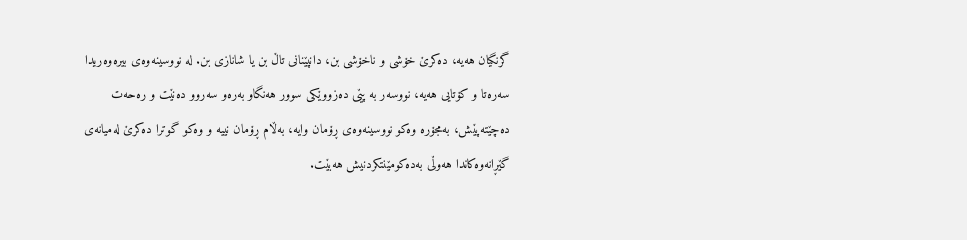گرنگیان هەیە، دەکرێ خۆشی و ناخۆشی بن، دانپێنانی تاڵ بن یا شانازی بن. لە نووسینەوەی بیرەوەریدا سەرەتا و کۆتایی هەیە، نووسەر بە پێی دەزووێکی سوور هەنگاو بەرەو سەروو دەنێت و رەحەت دەچێتەپێش، بەمجۆرە وەکو نووسینەوەی ڕۆمان وایە، بەڵام ڕۆمان نییە و وەکو گوترا دەکرێ لەمیانەی گێڕانەوەکاندا هەوڵی بەدەکومێنتکردنیش هەبێت.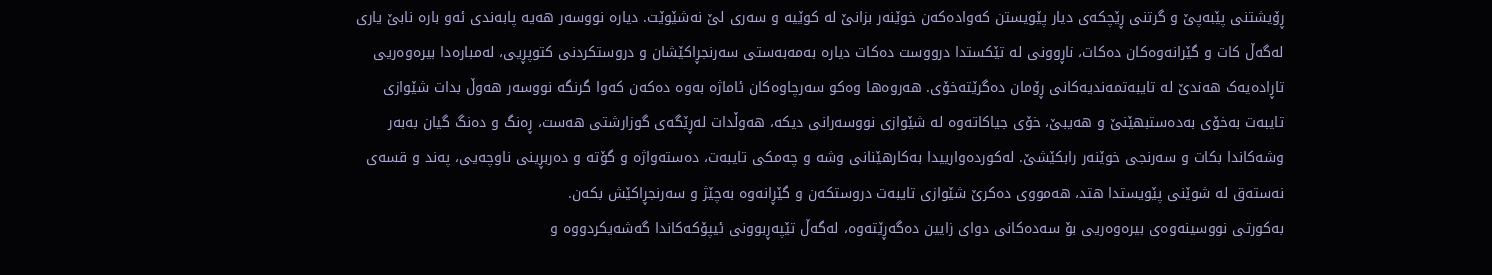ڕۆیشتنی پێبەپێ و گرتنی ڕێچکەی دیار پێویستن کەوادەکەن خوێنەر بزانێ لە کوێیە و سەری لێ نەشێوێت. دیارە نووسەر هەیە پابەندی ئەو بارە نابێ یاری لەگەڵ کات و گێرانەوەکان دەکات، ناڕوونی لە تێکستدا درووست دەکات دیارە بەمەبەستی سەرنجڕاکێشان و دروستکردنی کتوپڕیی، لەمبارەدا بیرەوەریی تاڕادەیەک هەندێ لە تایبەتمەندیەکانی ڕۆمان دەگرێتەخۆی. هەروەها وەکو سەرچاوەکان ئاماژە بەوە دەکەن کەوا گرنگە نووسەر هەوڵ بدات شێوازی تایبەت بەخۆی بەدەستبهێنێ و هەیبێ، خۆی جیاکاتەوە لە شێوازی نووسەرانی دیکە، هەوڵدات لەڕێگەی گوزارشتی هەست، ڕەنگ و دەنگ گیان بەبەر وشەکاندا بکات و سەرنجی خوێنەر رابکێشێ. لەکوردەوارییدا بەکارهێنانی وشە و چەمکی تایبەت، دەستەواژە و گۆتە و دەربڕینی ناوچەیی، پەند و قسەی نەستەق لە شوێنی پێویستدا هتد، هەمووی دەکرێ شێوازی تایبەت دروستکەن و گێڕانەوە بەچێژ و سەرنجڕاکێش بکەن.
بەکورتی نووسینەوەی بیرەوەریی بۆ سەدەکانی دوای زایین دەگەڕێتەوە، لەگەڵ تێپەڕبوونی ئیپۆکەکاندا گەشەیکردووە و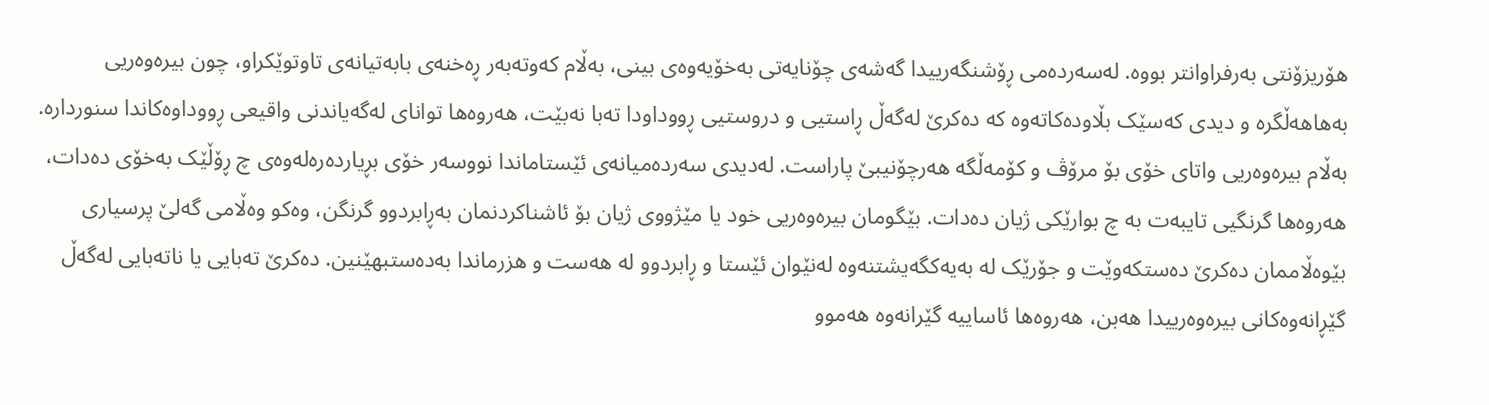هۆریزۆنتی بەرفراوانتر بووە. لەسەردەمی ڕۆشنگەرییدا گەشەی چۆنایەتی بەخۆیەوەی بینی، بەڵام کەوتەبەر ڕەخنەی بابەتیانەی تاوتوێکراو، چون بیرەوەریی بەهاهەڵگرە و دیدی کەسێک بڵاودەکاتەوە کە دەکرێ لەگەڵ ڕاستیی و دروستیی ڕووداودا تەبا نەبێت، هەروەها توانای لەگەیاندنی واقیعی ڕووداوەکاندا سنوردارە. بەڵام بیرەوەریی واتای خۆی بۆ مرۆڤ و کۆمەڵگە هەرچۆنیبێ پاراست. لەدیدی سەردەمیانەی ئێستاماندا نووسەر خۆی بڕیاردەرەلەوەی چ ڕۆڵێک بەخۆی دەدات، هەروەها گرنگیی تایبەت بە چ بوارێکی ژیان دەدات. بێگومان بیرەوەریی خود یا مێژووی ژیان بۆ ئاشناکردنمان بەڕابردوو گرنگن، وەکو وەڵامی گەلێ پرسیاری بێوەڵاممان دەکرێ دەستکەوێت و جۆرێک لە بەیەکگەیشتنەوە لەنێوان ئێستا و ڕابردوو لە هەست و هزرماندا بەدەستبهێنین. دەکرێ تەبایی یا ناتەبایی لەگەڵ گێڕانەوەکانی بیرەوەرییدا هەبن، هەروەها ئاساییە گێرانەوە هەموو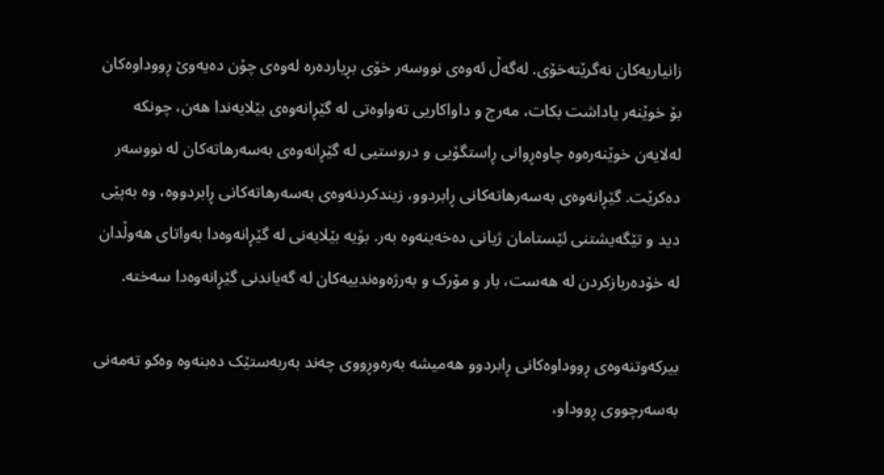زانیاریەکان نەگرێتەخۆی. لەگەڵ ئەوەی نووسەر خۆی بڕیاردەرە لەوەی چۆن دەیەوێ ڕووداوەکان بۆ خوێنەر یاداشت بکات، مەرج و داواکاریی تەواوەتی لە گێڕانەوەی بێلایەندا هەن، چونکە لەلایەن خوێنەرەوە چاوەڕوانی ڕاستگۆیی و دروستیی لە گێڕانەوەی بەسەرهاتەکان لە نووسەر دەکرێت. گێڕانەوەی بەسەرهاتەکانی ڕابردوو، زیندکردنەوەی بەسەرهاتەکانی ڕابردووە، وە بەپێی دید و تێگەیشتنی ئێستامان ژیانی دەخەینەوە بەر. بۆیە بێلایەنی لە گێڕانەوەدا بەواتای هەوڵدان لە خۆدەربازکردن لە هەست، بار و مۆرک و بەرژەوەندییەکان لە گەیاندنی گێڕانەوەدا سەختە.

بیرکەوتنەوەی ڕووداوەکانی ڕابردوو هەمیشە بەرەوڕووی چەند بەربەستێک دەبنەوە وەکو تەمەنی بەسەرچووی ڕووداو،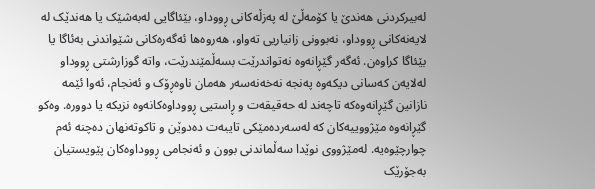لەبیرکردنی هەندێ یا کۆمەڵێ لە پەزڵەکانی ڕووداو، بێئاگایی لەبەشێک یا هەندێک لە لایەنەکانی ڕووداو، نەبوونی زانیاریی تەواو، هەروەها ئەگەرەکانی شێواندنی بەئاگا یا بێئاگا کراوەن. ئەگەر گێڕانەوە نەتواندرێت بسەڵمێندرێت، واتە گوزارشتی ڕووداو لەلایەن کەسانی دیکەوە پەنجە نەخەنەسەر هەمان ناوەڕۆک و ئەنجام، ئەوا ئێمە نازانین گێڕانەوەکە تاچەند لە حەقیقەت و ڕاستیی ڕووداوەکانەوە نزیکە یا دوورە. وەکو گێڕانەوە مێژووییەکان کە لەسەردەمێکی تایبەت دەدوێن و تاکوتەنهان دەچنە ئەم چوارچێوەیە. لەمێژووی نوێدا سەڵماندنی بوون و ئەنجامی ڕووداوەکان پێویستیان بەجۆرێک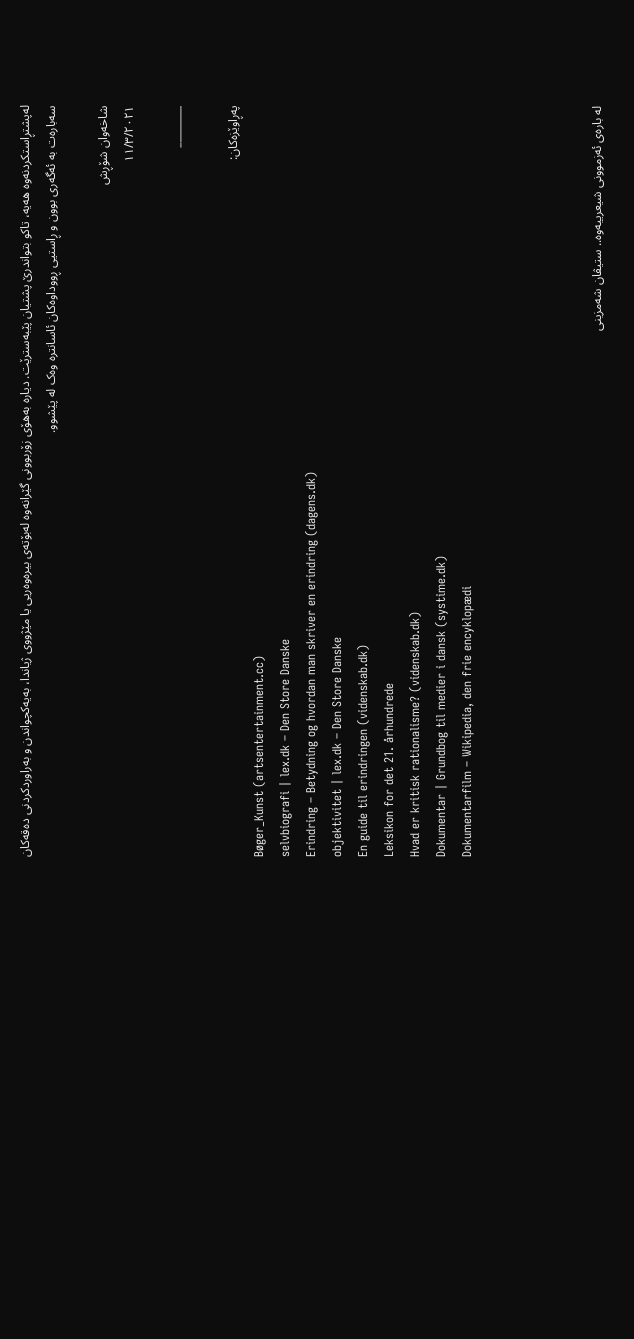لەپشتڕاستکردنەوە هەیە، تاکو بتواندرێ پشتیان پێبەسترێت. دیارە بەهۆی زۆربوونی گێرانەوە لەبۆتەی بیرەوەریی یا مێژووی ژیاندا، بەیەکچواندن و بەراوردکردنی دەقەکان سەبارەت بە ئەگەری بوون و ڕاستیی ڕووداوەکان ئاسانترە وەک لە پێشوو.

شاخەوان شۆڕش
١١/٣/٢٠٢١

———–

پەڕاوێزەکان:
Bøger_Kunst (artsentertainment.cc)
selvbiografi | lex.dk – Den Store Danske
Erindring – Betydning og hvordan man skriver en erindring (dagens.dk)
objektivitet | lex.dk – Den Store Danske
En guide til erindringen (videnskab.dk)
Leksikon for det 21. århundrede
Hvad er kritisk rationalisme? (videnskab.dk)
Dokumentar | Grundbog til medier i dansk (systime.dk)
Dokumentarfilm – Wikipedia, den frie encyklopædi




لە بارەی ئەزموونی شیعرییەوە.. ستیڤان شەمزینی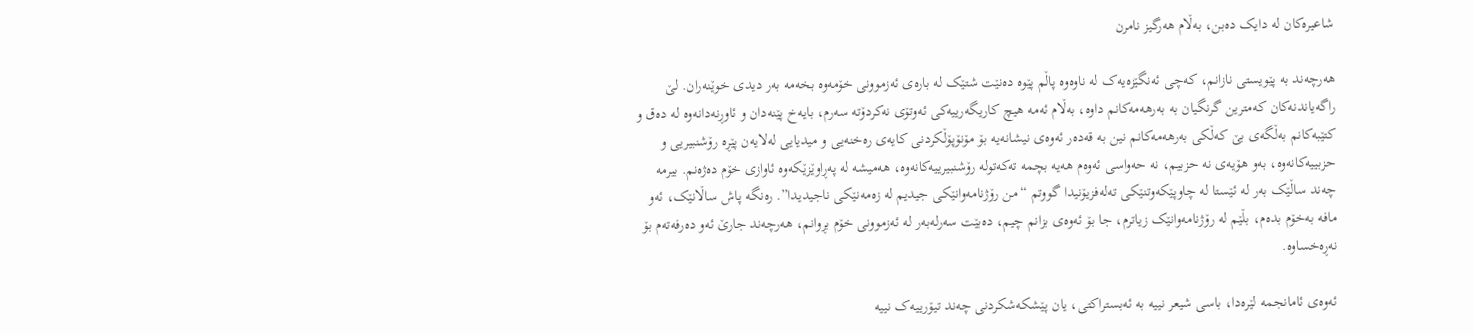شاعیرەکان لە دایک دەبن، بەڵام هەرگیز نامرن

هەرچەند بە پێویستی نازانم، کەچی ئەنگێزەیەک لە ناوەوە پاڵم پێوە دەنێت شتێک لە بارەی ئەزموونی خۆمەوە بخەمە بەر دیدی خوێنەران. لێ راگەیاندنەکان کەمترین گرنگیان بە بەرهەمەکانم داوە، بەڵام ئەمە هیچ کاریگەرییەکی ئەوتۆی نەکردۆتە سەرم، بایەخ پێنەدان و ئاوڕنەدانەوە لە دەق و کتێبەکانم بەڵگەی بێ کەڵکی بەرهەمەکانم نین بە قەدەر ئەوەی نیشانەیە بۆ مۆنۆپۆڵکردنی کایەی رەخنەیی و میدیایی لەلایەن پێڕە رۆشنبیریی و حزبییەکانەوە، بەو هۆیەی نە حزبیم، نە حەواسی ئەوەم هەیە بچمە تەکەتولە رۆشنبیرییەکانەوە، هەمیشە لە پەڕاوێزێکەوە ئاوازی خۆم دەژەنم. بیرمە چەند ساڵێک بەر لە ئێستا لە چاوپێکەوتنێکی تەلەفزیۆنیدا گووتم “من رۆژنامەوانێکی جیدیم لە زەمەنێکی ناجیدیدا”. رەنگە پاش ساڵانێک، ئەو مافە بەخۆم بدەم، بڵێم لە رۆژنامەوانێک زیاترم، جا بۆ ئەوەی بزانم چیم، دەبێت سەرلەبەر لە ئەزموونی خۆم بڕوانم، هەرچەند جارێ ئەو دەرفەتەم بۆ نەڕەخساوە.

ئەوەی ئامانجمە لێرەدا، باسی شیعر نییە بە ئەبستراکتی، یان پێشکەشکردنی چەند تیۆرییەک نییە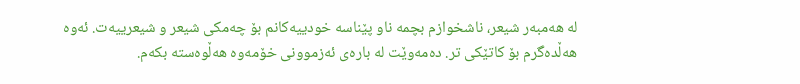لە هەمبەر شیعر، ناشخوازم بچمە ناو پێناسە خودییەکانم بۆ چەمکی شیعر و شیعرییەت. ئەوە هەڵدەگرم بۆ کاتێکی تر. دەمەوێت لە بارەی ئەزموونی خۆمەوە هەڵوەستە بکەم.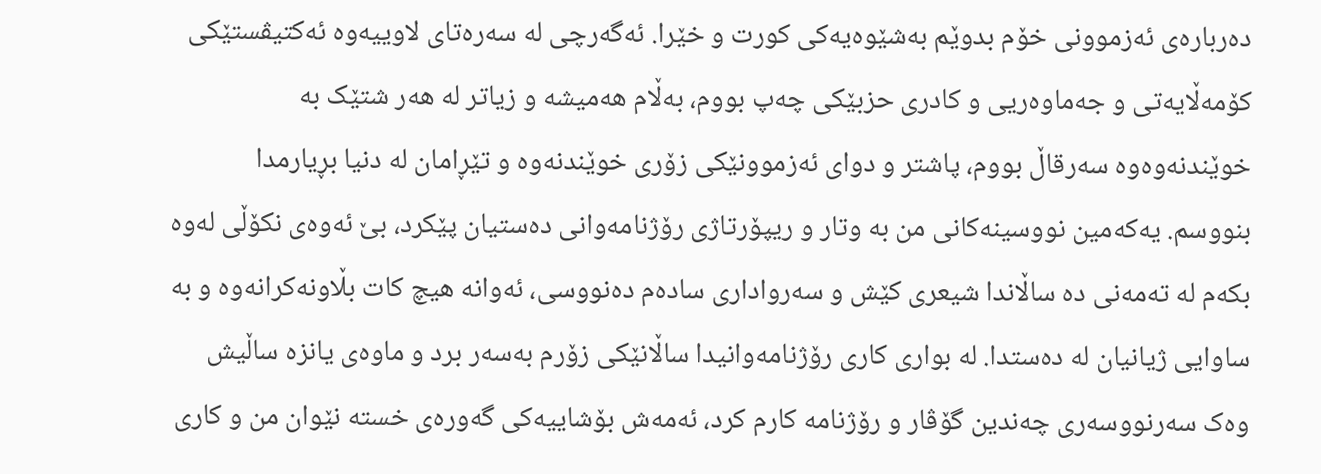دەربارەی ئەزموونی خۆم بدوێم بەشێوەیەکی کورت و خێرا. ئەگەرچی لە سەرەتای لاوییەوە ئەکتیڤستێکی کۆمەڵایەتی و جەماوەریی و کادری حزبێکی چەپ بووم، بەڵام هەمیشە و زیاتر لە هەر شتێک بە خوێندنەوەوە سەرقاڵ بووم، پاشتر و دوای ئەزموونێکی زۆری خوێندنەوە و تێڕامان لە دنیا بڕیارمدا بنووسم. یەکەمین نووسینەکانی من بە وتار و ریپۆرتاژی رۆژنامەوانی دەستیان پێکرد، بێ ئەوەی نکۆڵی لەوە بکەم لە تەمەنی دە ساڵاندا شیعری کێش و سەرواداری سادەم دەنووسی، ئەوانە هیچ کات بڵاونەکرانەوە و بە ساوایی ژیانیان لە دەستدا. لە بواری کاری رۆژنامەوانیدا ساڵانێکی زۆرم بەسەر برد و ماوەی یانزە ساڵیش وەک سەرنووسەری چەندین گۆڤار و رۆژنامە کارم کرد، ئەمەش بۆشاییەکی گەورەی خستە نێوان من و کاری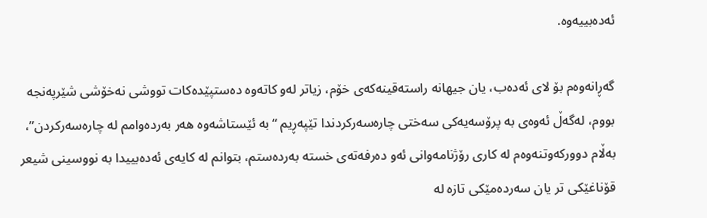ئەدەبییەوە.

گەڕانەوەم بۆ لای ئەدەب، یان جیهانە راستەقینەکەی خۆم، زیاتر لەو کاتەوە دەستپێدەکات تووشی نەخۆشی شێرپەنجە بووم، لەگەڵ ئەوەی بە پرۆسەیەکی سەختی چارەسەرکردندا تێپەڕیم “بە ئێستاشەوە هەر بەردەوامم لە چارەسەرکردن”، بەڵام دوورکەوتنەوەم لە کاری رۆژنامەوانی ئەو دەرفەتەی خستە بەردەستم، بتوانم لە کایەی ئەدەبییدا بە نووسینی شیعر قۆناغێکی تر یان سەردەمێکی تازە لە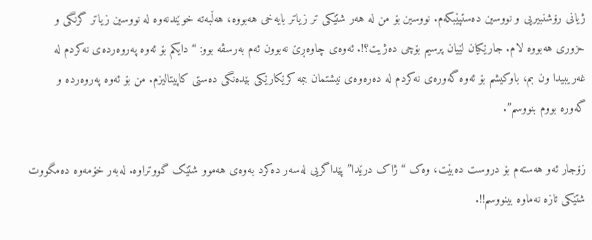ژیانی رۆشنبیریی و نووسین دەستپێبکەم. نووسین بۆ من لە هەر شتێکی تر زیاتر بایەخی هەبووە، هەڵبەتە خوێندنەوە لە نووسین زیاتر گرنگی و حزوری هەبووە لام. جارێکیان لێیان پرسیم بۆچی دەژیت؟!. ئەوەی چاوەڕێ نەبوون ئەم بەرسڤە بوو: “دایکم بۆ ئەوە پەروەردەی نەکردم لە غەریبیدا ون بم، باوکیشم بۆ ئەوە گەورەی نەکردم لە دەرەوەی نیشتمان ببمە کرێکارێکی بێدەنگی دەستی کاپیتالیزم. من بۆ ئەوە پەروەردە و گەورە بووم بنووسم”.

زۆجار ئەو هەستەم بۆ دروست دەبێت، وەک “ژاک درێدا” پێداگریی لەسەر دەکرد بەوەی هەموو شتێک گووتراوە. لەبەر خۆمەوە دەمگووت شتێکی تازە نەماوە بینووسم!!.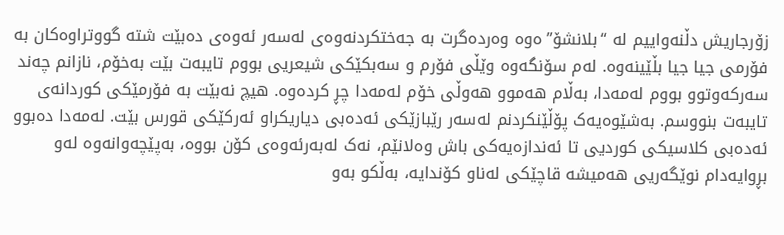زۆرجاریش دڵنەواییم لە “بلانشۆ”ەوە وەردەگرت بە جەختکردنەوەی لەسەر ئەوەی دەبێت شتە گووتراوەکان بە فۆرمی جیا جیا بڵێینەوە. لەم سۆنگەوە وێڵی فۆرم و سەبکێکی شیعریی بووم تایبەت بێت بەخۆم، نازانم چەند سەرکەوتوو بووم لەمەدا، بەڵام هەموو هەوڵی خۆم لەمەدا چڕ کردەوە. هیچ نەبێت بە فۆرمێکی کوردانەی تایبەت بنووسم. بەشێوەیەک پۆڵێنکردنم لەسەر رێبازێکی ئەدەبی دیاریکراو ئەرکێکی قورس بێت. لەمەدا دەبوو ئەدەبی کلاسیکی کوردیی تا ئەندازەیەکی باش وەلانێم، نەک لەبەرئەوەی کۆن بووە، بەپێچەوانەوە لەو بڕوایەدام نوێگەریی هەمیشە قاچێکی لەناو کۆندایە، بەڵکو بەو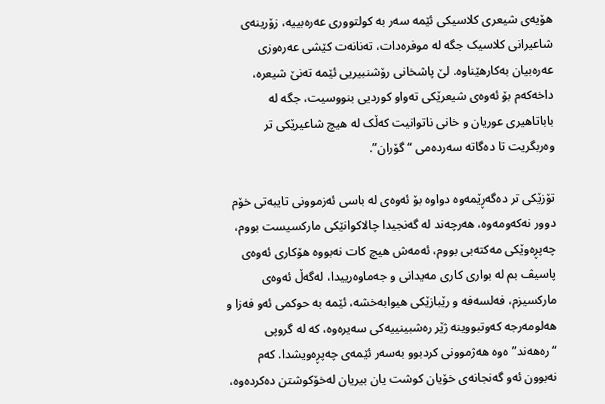هۆیەی شیعری کلاسیکی ئێمە سەر بە کولتووری عەرەبییە، زۆرینەی شاعیرانی کلاسیک جگە لە موفرەدات، تەنانەت کێشی عەرەوزی عەرەبیان بەکارهێناوە. لێ پاشخانی رۆشنبیریی ئێمە تەنێ شیعرە، داخەکەم بۆ ئەوەی شیعرێکی تەواو کوردیی بنووسیت، جگە لە باباتاهیری عوریان و خانی ناتوانیت کەڵک لە هیچ شاعیرێکی تر وەربگریت تا دەگاتە سەردەمی “گۆران”.

تۆزێکی تر دەگەڕێمەوە دواوە بۆ ئەوەی لە باسی ئەزموونی تایبەتی خۆم دوور نەکەومەوە، هەرچەند لە گەنجیدا چالاکوانێکی مارکسیست بووم، چەپڕەوێکی مەکتەبی بووم، ئەمەش هیچ کات نەبووە هۆکاری ئەوەی پاسیڤ بم لە بواری کاری مەیدانی و جەماوەرییدا، لەگەڵ ئەوەی مارکسیزم، فەلسەفە و رێبازێکی هیوابەخشە، ئێمە بە حوکمی ئەو فەزا و هەلومەرجە کەوتبووینە ژێر رەشبینییەکی سەیرەوە، کە لە گروپی “رەهەند”ەوە هەژموونی کردبوو بەسەر ئێمەی چەپڕەویشدا. کەم نەبوون ئەو گەنجانەی خۆیان کوشت یان بیریان لەخۆکوشتن دەکردەوە،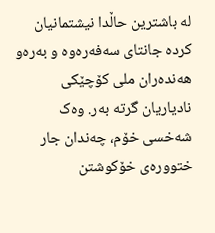لە باشترین حاڵدا نیشتمانیان کردە جانتای سەفەرەوە و بەرەو هەندەران ملی کۆچێکی نادیاریان گرتە بەر. وەک شەخسی خۆم، چەندان جار ختوورەی خۆکوشتن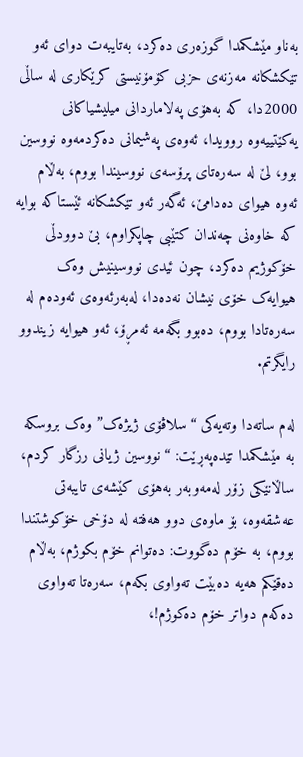بەناو مێشکمدا گوزەری دەکرد، بەتایبەت دوای ئەو تێکشکانە مەزنەی حزبی کۆمۆنیستی کرێکاری لە ساڵی 2000دا، کە بەهۆی پەلاماردانی میلیشیاکانی یەکێتییەوە روویدا، ئەوەی پەشیمانی دەکردمەوە نووسین بوو، لێ لە سەرەتای پرۆسەی نووسیندا بووم، بەڵام ئەوە هیوای دەدامێ، ئەگەر ئەو تێکشکانە ئێستاکە بوایە کە خاوەنی چەندان کتێبی چاپکراوم، بێ دوودڵی خۆکوژیم دەکرد، چون ئیدی نووسینیش وەک هیوایەک خۆی نیشان نەدەدا، لەبەرئەوەی ئەودەم لە سەرەتادا بووم، دەبوو بگەمە ئەمڕۆ، ئەو هیوایە زیندوو رایگرتم.

لەم ساتەدا وتەیەکی “سلاڤۆی ژیژەک” وەک بروسکە بە مێشکمدا تێدەپەڕێت: “نووسین ژیانی رزگار کردم، ساڵانێکی زۆر لەمەوبەر بەهۆی کێشەی تایبەتی عەشقەوە، بۆ ماوەی دوو هەفتە لە دۆخی خۆکوشتندا بووم، بە خۆم دەگووت: دەتوانم خۆم بکوژم، بەڵام دەقێکم هەیە دەبێت تەواوی بکەم، سەرەتا تەواوی دەکەم دواتر خۆم دەکوژم!،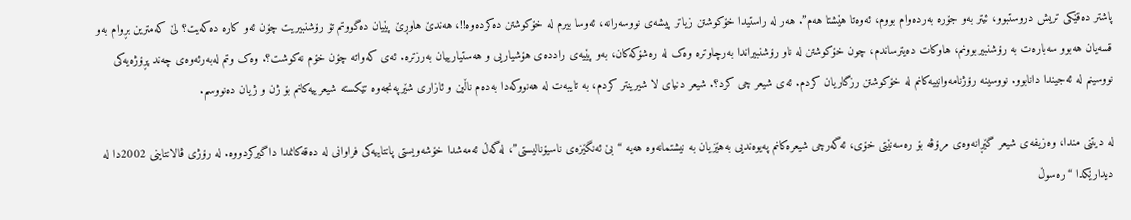پاشتر دەقێکی تریش دروستبوو، ئیتر بەو جۆرە بەردەوام بووم، ئەوەتا هێشتا هەم”. هەر لە راستیدا خۆکوشتن زیاتر پیشەی نووسەرانە، ئەوسا بیرم لە خۆکوشتن دەکردەوە!!، هەندێ هاوڕێ پێیان دەگووتم تۆ رۆشنبیریت چۆن ئەو کارە دەکەیت؟ لێ کەمترین بڕوام بەو قسەیان هەبوو سەبارەت بە رۆشنبیربوونم، هاوکات دەیترساندم، چون خۆکوشتن لە ناو رۆشنبیراندا بەرچاوترە وەک لە رەشۆکەکان، بەو پێیەی راددەی هۆشیاریی و هەستیارییان بەرزترە. ئەی کەواتە چۆن خۆم نەکوشت؟. وەک وتم لەبەرئەوەی چەند پڕۆژەیەکی نووسینم لە ئەجیندا دانابوو. نووسینە رۆژنامەوانییەکانم لە خۆکوشتن رزگاریان کردم. ئەی شیعر چی کرد؟. شیعر دنیای لا شیرینتر کردم، بە تایبەت لە هەنووکەدا بەدەم ناڵین و ئازاری شێرپەنجەوە تێکستە شیعرییەکانم بۆ ژن و ژیان دەنووسم.

لە دیتنی مندا، وەزیفەی شیعر گێڕانەوەی مرۆڤە بۆ رەسەنێتی خۆی، ئەگەرچی شیعرەکانم پەیوەندیی بەهێزیان بە نیشتمانەوە هەیە “بێ ئەنگێزەی ناسیۆنالیستی”، لەگەڵ ئەمەشدا خۆشەویستی پانتاییەکی فراوانی لە دەقەکانمدا داگیرکردووە. لە رۆژی ڤالانتاینی 2002دا لە دیدارێکدا “رەسوڵ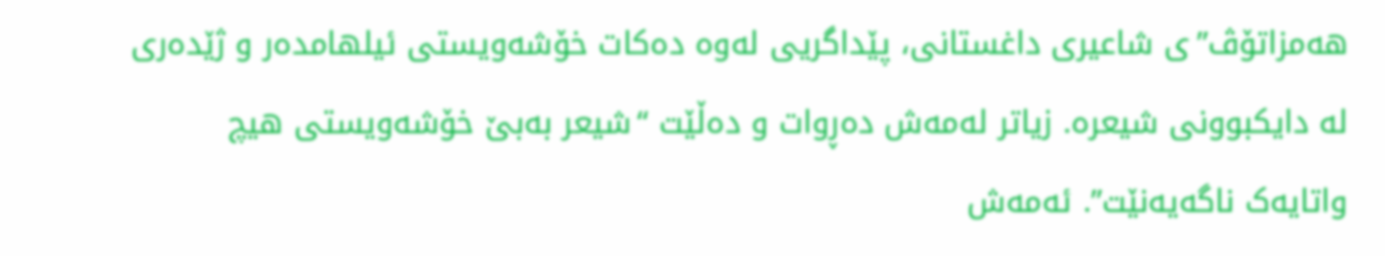هەمزاتۆڤ”ی شاعیری داغستانی، پێداگریی لەوە دەکات خۆشەویستی ئیلهامدەر و ژێدەری لە دایکبوونی شیعرە. زیاتر لەمەش دەڕوات و دەڵێت “شیعر بەبێ خۆشەویستی هیچ واتایەک ناگەیەنێت”. ئەمەش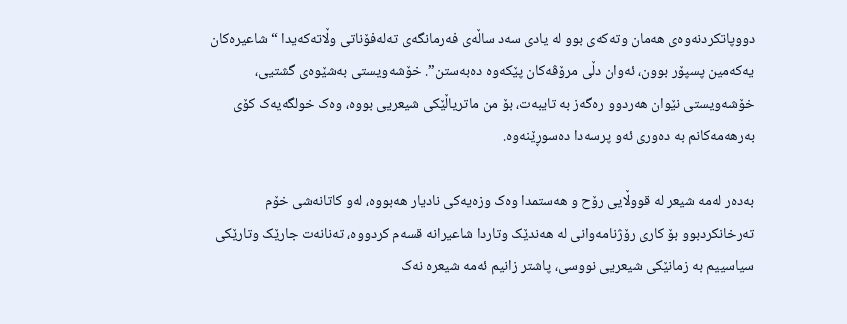دووپاتکردنەوەی هەمان وتەکەی بوو لە یادی سەد ساڵەی فەرمانگەی تەلەفۆناتی وڵاتەکەیدا “شاعیرەکان یەکەمین پسپۆر بوون، ئەوان دڵی مرۆڤەکان پێکەوە دەبەستن”. خۆشەویستی بەشێوەی گشتیی، خۆشەویستی نێوان هەردوو رەگەز بە تایبەت، بۆ من ماتریاڵێکی شیعریی بووە، وەک خولگەیەک کۆی بەرهەمەکانم بە دەوری ئەو پرسەدا دەسوڕێنەوە.

بەدەر لەمە شیعر لە قووڵایی رۆح و هەستمدا وەک وزەیەکی نادیار هەبووە، لەو کاتانەشی خۆم تەرخانکردبوو بۆ کاری رۆژنامەوانی لە هەندێک وتاردا شاعیرانە قسەم کردووە، تەنانەت جارێک وتارێکی سیاسییم بە زمانێکی شیعریی نووسی، پاشتر زانیم ئەمە شیعرە نەک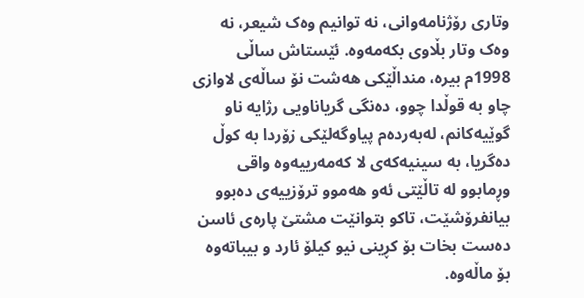وتاری رۆژنامەوانی، نە توانیم وەک شیعر، نە وەک وتار بڵاوی بکەمەوە. ئێستاش ساڵی 1998م بیرە، منداڵێکی هەشت نۆ ساڵەی لاوازی چاو بە قوڵدا چوو، دەنگی گریاناویی رژایە ناو گوێیەکانم، لەبەردەم پیاوگەلێکی زۆردا بە کوڵ دەگریا، بە سینیەکەی لا کەمەرییەوە واقی وڕمابوو لە تاڵێتی ئەو هەموو ترۆزییەی دەبوو بیانفرۆشێت، تاکو بتوانێت مشتێ پارەی ئاسن دەست بخات بۆ کڕینی نیو کیلۆ ئارد و بیباتەوە بۆ ماڵەوە.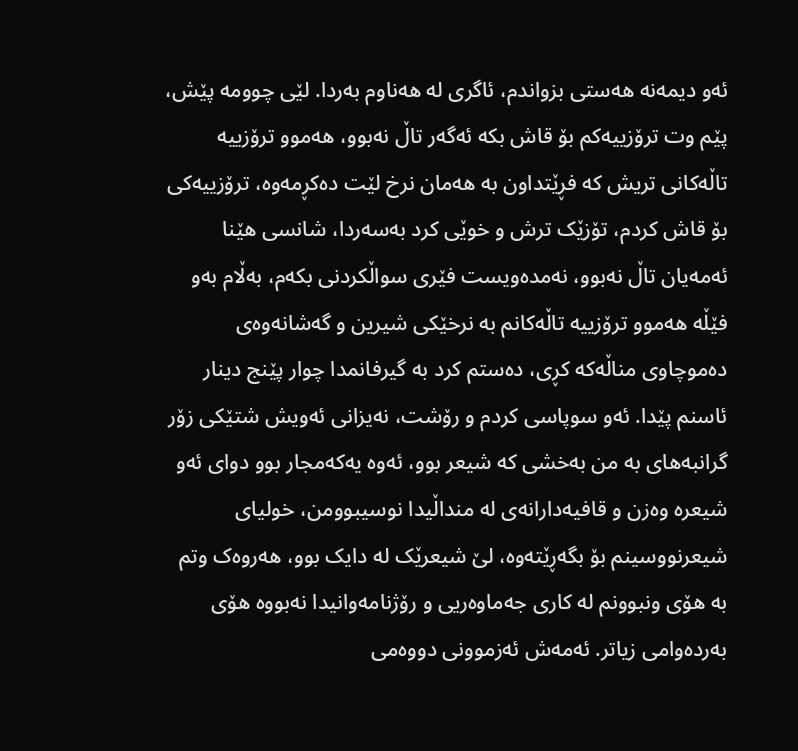ئەو دیمەنە هەستی بزواندم، ئاگری لە هەناوم بەردا. لێی چوومە پێش، پێم وت ترۆزییەکم بۆ قاش بکە ئەگەر تاڵ نەبوو، هەموو ترۆزییە تاڵەکانی تریش کە فڕێتداون بە هەمان نرخ لێت دەکڕمەوە، ترۆزییەکی بۆ قاش کردم، تۆزێک ترش و خوێی کرد بەسەردا، شانسی هێنا ئەمەیان تاڵ نەبوو، نەمدەویست فێری سواڵکردنی بکەم، بەڵام بەو فێڵە هەموو ترۆزییە تاڵەکانم بە نرخێکی شیرین و گەشانەوەی دەموچاوی مناڵەکە کڕی، دەستم کرد بە گیرفانمدا چوار پێنج دینار ئاسنم پێدا. ئەو سوپاسی کردم و رۆشت، نەیزانی ئەویش شتێکی زۆر گرانبەهای بە من بەخشی کە شیعر بوو، ئەوە یەکەمجار بوو دوای ئەو شیعرە وەزن و قافیەدارانەی لە منداڵیدا نوسیبوومن، خولیای شیعرنووسینم بۆ بگەڕێتەوە، لێ شیعرێک لە دایک بوو، هەروەک وتم بە هۆی ونبوونم لە کاری جەماوەریی و رۆژنامەوانیدا نەبووە هۆی بەردەوامی زیاتر. ئەمەش ئەزموونی دووەمی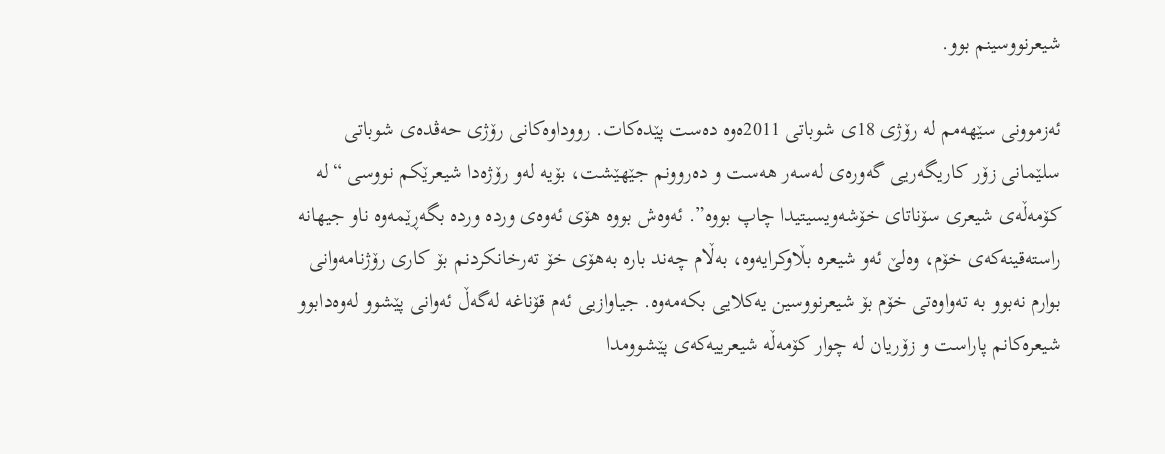شیعرنووسینم بوو.

ئەزموونی سێهەمم لە رۆژی 18ی شوباتی 2011ەوە دەست پێدەکات. رووداوەکانی رۆژی حەڤدەی شوباتی سلێمانی زۆر کاریگەریی گەورەی لەسەر هەست و دەروونم جێهێشت، بۆیە لەو رۆژەدا شیعرێکم نووسی “لە کۆمەڵەی شیعری سۆناتای خۆشەویسیتیدا چاپ بووە”. ئەوەش بووە هۆی ئەوەی وردە وردە بگەڕێمەوە ناو جیهانە راستەقینەکەی خۆم، وەلێ ئەو شیعرە بڵاوکرایەوە، بەڵام چەند بارە بەهۆی خۆ تەرخانکردنم بۆ کاری رۆژنامەوانی بوارم نەبوو بە تەواوەتی خۆم بۆ شیعرنووسین یەکلایی بکەمەوە. جیاوازیی ئەم قۆناغە لەگەڵ ئەوانی پێشوو لەوەدابوو شیعرەکانم پاراست و زۆریان لە چوار کۆمەڵە شیعرییەکەی پێشوومدا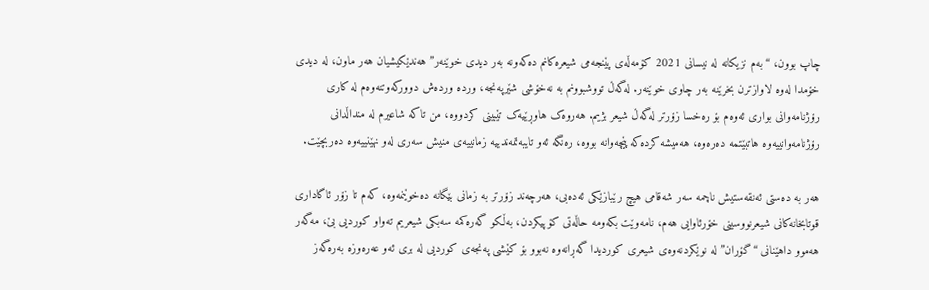چاپ بوون، “بەم نزیکانە لە نیسانی 2021 کۆمەڵەی پێنجەمی شیعرەکانم دەکەونە بەر دیدی خوێنەر” هەندێکیشیان هەر ماون، لە دیدی خۆمدا لەوە لاوازترن بخرێنە بەر چاوی خوێنەر. لەگەڵ تووشبوونم بە نەخۆشی شێرپەنجە، وردە وردەش دوورکەوتنەوەم لە کاری رۆژنامەوانی بواری ئەوەم بۆ رەخسا زۆرتر لەگەڵ شیعر بژیم. هەروەک هاوڕێیەک تێبینی کردووە، من تاکە شاعیرم لە منداڵدانی رۆژنامەوانییەوە هاتبێتمە دەرەوە، هەمیشە کردەکە پێچەوانە بووە، رەنگە ئەو تایبەتمەندییە زمانییەی منیش سەری لەو نهێنییەوە دەربچێت.

هەر بە دەستی ئەنقەستیش ناچمە سەر شەقامی هیچ رێبازێکی ئەدەبی، هەرچەند زۆرتر بە زمانی بێگانە دەخوێنمەوە، کەم تا زۆر ئاگاداری قوتابخانەکانی شیعرنووسینی خۆرئاوایی هەم، نامەوێت بکەومە حاڵەتی کۆپیکردن، بەڵکو گەرەکمە سەبکی شیعریم تەواو کوردیی بێ، مەگەر هەموو داهێنانی “گۆران” لە نوێکردنەوەی شیعری کوردیدا گەڕانەوە نەبوو بۆ کێشی پەنجەی کوردیی لە بری ئەو عەرەوزە بەرەگەز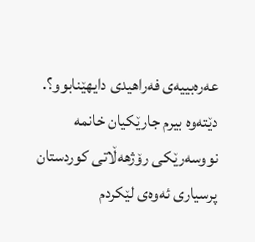عەرەبییەی فەراهیدی دایهێنابوو؟. دێتەوە بیرم جارێکیان خانمە نووسەرێکی رۆژهەڵاتی کوردستان پرسیاری ئەوەی لێکردم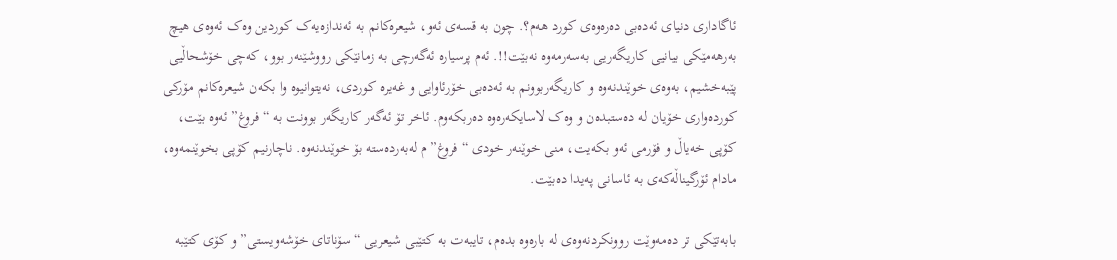ئاگاداری دنیای ئەدەبی دەرەوەی کورد هەم؟. چون بە قسەی ئەو، شیعرەکانم بە ئەندازەیەک کوردین وەک ئەوەی هیچ بەرهەمێکی بیانیی کاریگەریی بەسەرمەوە نەبێت!!. ئەم پرسیارە ئەگەرچی بە زمانێکی رووشێنەر بوو، کەچی خۆشحاڵیی پێبەخشیم، بەوەی خوێندنەوە و کاریگەربوونم بە ئەدەبی خۆرئاوایی و غەیرە کوردی، نەیتوانیوە وا بکەن شیعرەکانم مۆرکی کوردەواری خۆیان لە دەستبدەن و وەک لاسایکەرەوە دەربکەوم. ئاخر تۆ ئەگەر کاریگەر بوونت بە “فروغ” ئەوە بێت، کۆپی خەیاڵ و فۆرمی ئەو بکەیت، منی خوێنەر خودی “فروغ”م لەبەردەستە بۆ خوێندنەوە. ناچارنیم کۆپی بخوێنمەوە، مادام ئۆرگیناڵەکەی بە ئاسانی پەیدا دەبێت.

بابەتێکی تر دەمەوێت روونکردنەوەی لە بارەوە بدەم، تایبەت بە کتێبی شیعریی “سۆناتای خۆشەویستی” و کۆی کتێبە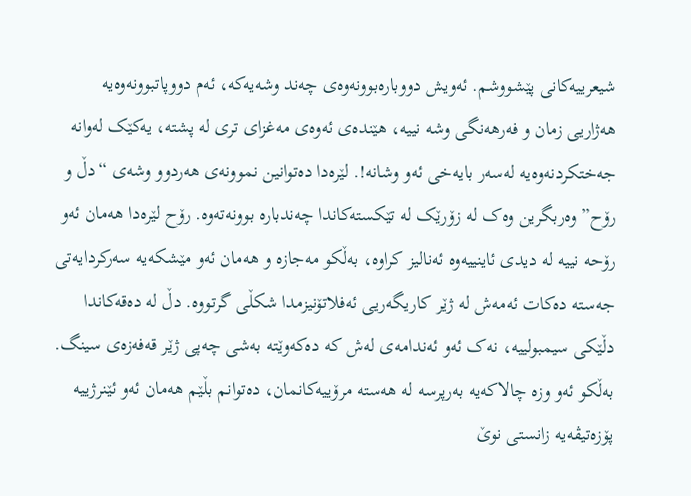شیعرییەکانی پێشووشم. ئەویش دووبارەبوونەوەی چەند وشەیەکە، ئەم دووپاتبوونەوەیە هەژاریی زمان و فەرهەنگی وشە نییە، هێندەی ئەوەی مەغزای تری لە پشتە، یەکێک لەوانە جەختکردنەوەیە لەسەر بایەخی ئەو وشانە!. لێرەدا دەتوانین نموونەی هەردوو وشەی “دڵ و رۆح” وەربگرین وەک لە زۆرێک لە تێکستەکاندا چەندبارە بوونەتەوە. رۆح لێرەدا هەمان ئەو رۆحە نییە لە دیدی ئاینییەوە ئەنالیز کراوە، بەڵکو مەجازە و هەمان ئەو مێشکەیە سەرکردایەتی جەستە دەکات ئەمەش لە ژێر کاریگەریی ئەفلاتۆنیزمدا شکڵی گرتووە. دڵ لە دەقەکاندا دڵێکی سیمبولییە، نەک ئەو ئەندامەی لەش کە دەکەوێتە بەشی چەپی ژێر قەفەزەی سینگ. بەڵکو ئەو وزە چالاکەیە بەرپرسە لە هەستە مرۆییەکانمان، دەتوانم بڵێم هەمان ئەو ئێنرژییە پۆزەتیڤەیە زانستی نوێ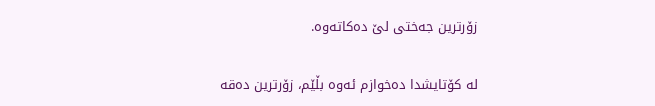زۆرترین جەختی لێ دەکاتەوە.

لە کۆتایشدا دەخوازم ئەوە بڵێم، زۆرترین دەقە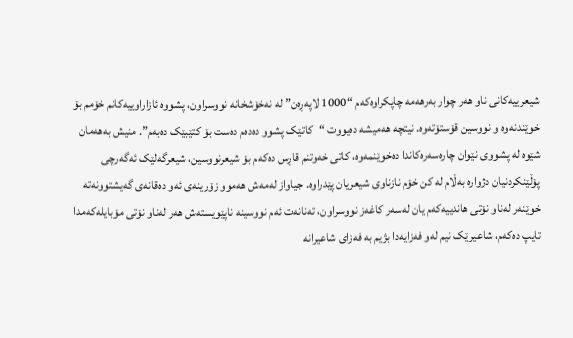شیعرییەکانی ناو هەر چوار بەرهەمە چاپکراوەکەم “1000 لاپەڕەن” لە نەخۆشخانە نووسراون، پشووە ئازاراوییەکانم خۆمم بۆ خوێندنەوە و نووسین قۆستۆتەوە. نیتچە هەمیشە دەیووت “کاتێک پشوو دەدەم دەست بۆ کتێبێک دەبەم”. منیش بەهەمان شێوە لە پشووی نێوان چارەسەرەکاندا دەخوێنمەوە، کاتی خەوتنم قاڕس دەکەم بۆ شیعرنووسین، شیعرگەلێک ئەگەرچی پۆڵێنکردنیان دژوارە بەڵام لە کن خۆم نازناوی شیعریان پێدراوە. جیاواز لەمەش هەموو زۆرینەی ئەو دەقانەی گەیشتوونەتە خوێنەر لەناو نۆتی هاندییەکەم یان لەسەر کاغەز نووسراون، تەنانەت ئەم نووسینە ناپێویستەش هەر لەناو نۆتی مۆبایلەکەمدا تایپ دەکەم، شاعیرێک نیم لەو فەزایەدا بژیم بە فەزای شاعیرانە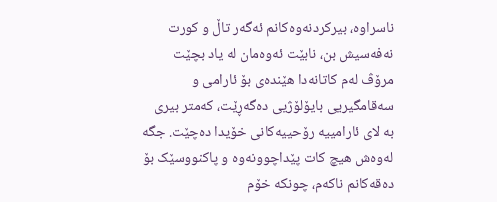ناسراوە، بیرکردنەوەکانم ئەگەر تاڵ و کورت نەفەسیش بن، نابێت ئەوەمان لە یاد بچێت مرۆڤ لەم کاتانەدا هێندەی بۆ ئارامی و سەقامگیریی بایۆلۆژیی دەگەڕێت، کەمتر بیری بە لای ئارامییە رۆحییەکانی خۆیدا دەچێت. جگە لەوەش هیچ کات پێداچوونەوە و پاکنووسێک بۆ دەقەکانم ناکەم، چونکە خۆم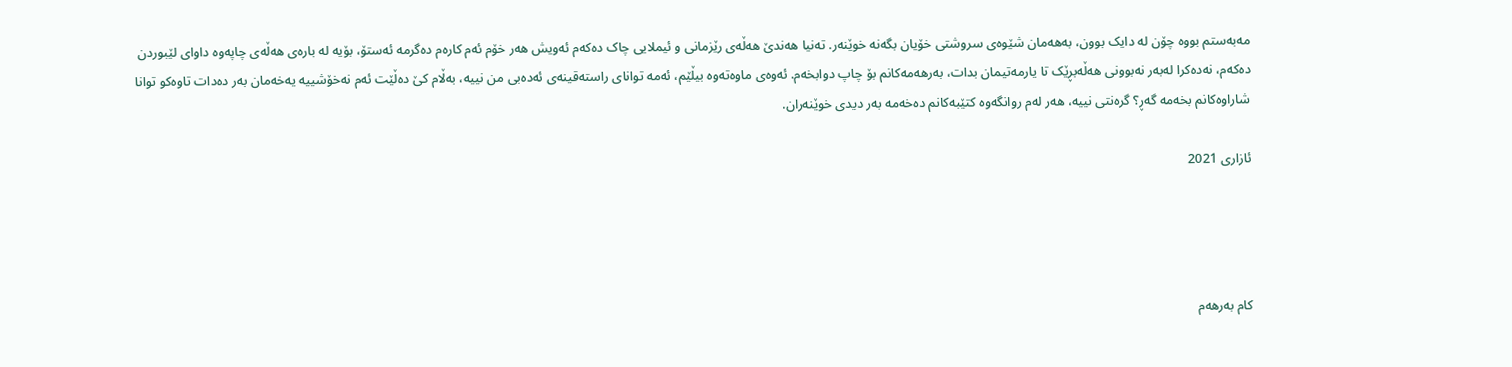مەبەستم بووە چۆن لە دایک بوون، بەهەمان شێوەی سروشتی خۆیان بگەنە خوێنەر. تەنیا هەندێ هەڵەی رێزمانی و ئیملایی چاک دەکەم ئەویش هەر خۆم ئەم کارەم دەگرمە ئەستۆ، بۆیە لە بارەی هەڵەی چاپەوە داوای لێبوردن دەکەم، نەدەکرا لەبەر نەبوونی هەڵەبڕێک تا یارمەتیمان بدات، بەرهەمەکانم بۆ چاپ دوابخەم. ئەوەی ماوەتەوە بیڵێم، ئەمە توانای راستەقینەی ئەدەبی من نییە، بەڵام کێ دەڵێت ئەم نەخۆشییە یەخەمان بەر دەدات تاوەکو توانا شاراوەکانم بخەمە گەڕ؟ گرەنتی نییە، هەر لەم روانگەوە کتێبەکانم دەخەمە بەر دیدی خوێنەران.

ئازارى 2021




کام بەرهەم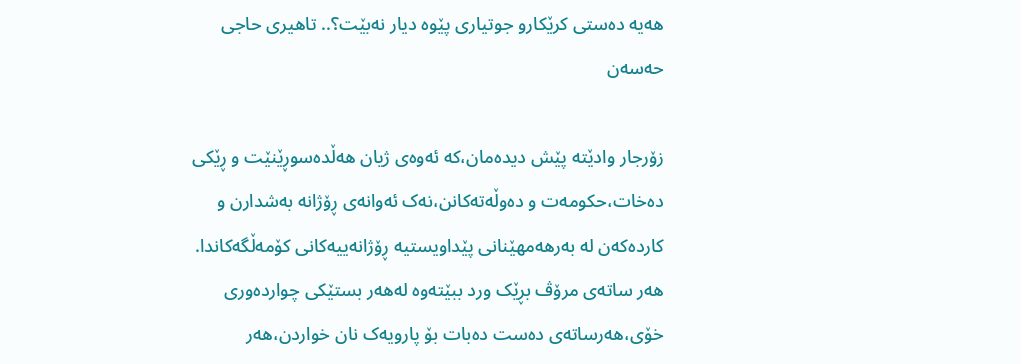هەیە دەستی کرێکارو جوتیاری پێوە دیار نەبێت؟.. تاهیری حاجی حەسەن

زۆرجار وادێتە پێش دیدەمان،کە ئەوەی ژیان هەڵدەسوڕێنێت و ڕێکی دەخات،حکومەت و دەوڵەتەکانن،نەک ئەوانەی ڕۆژانە بەشدارن و کاردەکەن لە بەرهەمهێنانی پێداویستیە ڕۆژانەییەکانی کۆمەڵگەکاندا. هەر ساتەی مرۆڤ بڕێک ورد ببێتەوە لەهەر بستێکی چواردەوری خۆی،هەرساتەی دەست دەبات بۆ پارویەک نان خواردن،هەر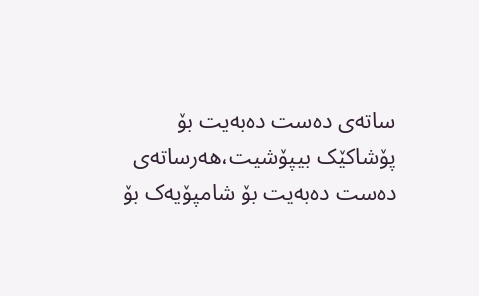ساتەی دەست دەبەیت بۆ پۆشاکێک بیپۆشیت،هەرساتەی دەست دەبەیت بۆ شامپۆیەک بۆ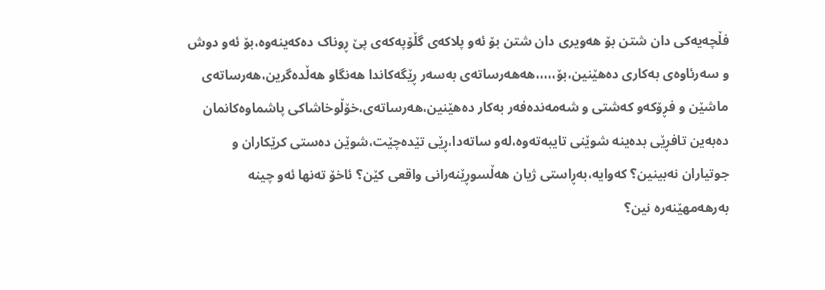فڵچەیەکی دان شتن بۆ هەویری دان شتن بۆ ئەو پلاکەی گڵۆپەکەی پێ ڕوناک دەکەینەوە،بۆ ئەو دوش و سەرئاوەی بەکاری دەهێنین،بۆ،،،،،هەهەرساتەی بەسەر ڕێگەکاندا هەنگاو هەڵدەگرین،هەرساتەی ماشێن و فڕۆکەو کەشتی و شەمەندەفەر بەکار دەهێنین،هەرساتەی،خۆڵوخاشاکی پاشماوەکانمان دەبەین تافڕێی بدەینە شوێنی تایبەتەوە،لەو ساتەدا،ڕێی تێدەچێت،شوێن دەستی کرێکاران و جوتیاران نەبینین؟ کەوایە،بەڕاستی ژیان هەڵسوڕێنەرانی واقعی کێن؟ ئاخۆ تەنها ئەو چینە بەرهەمهێنەرە نین؟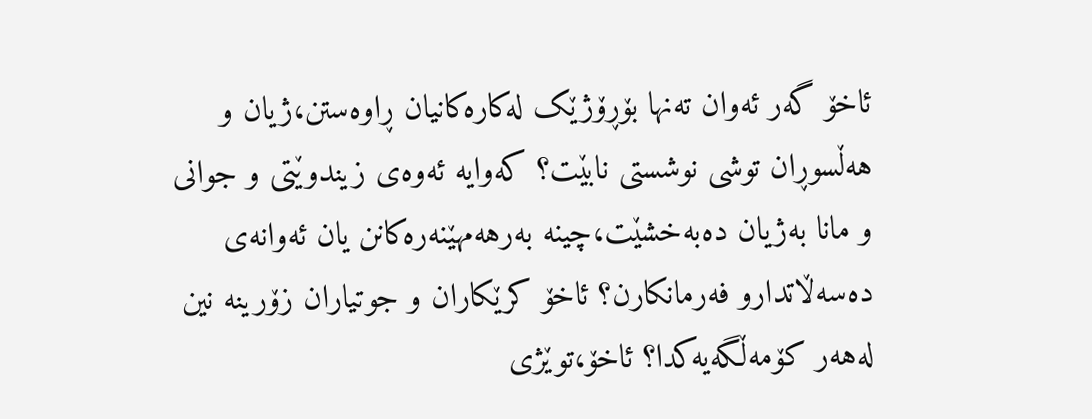ئاخۆ گەر ئەوان تەنها بۆڕۆژێک لەکارەکانیان ڕاوەستن،ژیان و هەڵسوڕان توشی نوشستی نابێت؟ کەوایە ئەوەی زیندوێتی و جوانی و مانا بەژیان دەبەخشێت،چینە بەرهەمهێنەرەکانن یان ئەوانەی دەسەڵاتدارو فەرمانکارن؟ ئاخۆ کرێکاران و جوتیاران زۆرینە نین لەهەر کۆمەڵگەیەکدا؟ ئاخۆ،توێژی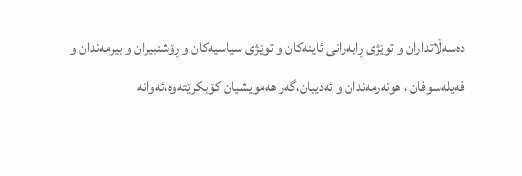دەسەڵاتداران و توێژی ڕابەرانی ئاینەکان و توێژی سیاسیەکان و ڕۆشنبیران و بیرمەندان و فەیلەسوفان ، هونەرمەندان و ئەدیبان،گەر هەمویشیان کۆبکرێتەوە،ئەوانە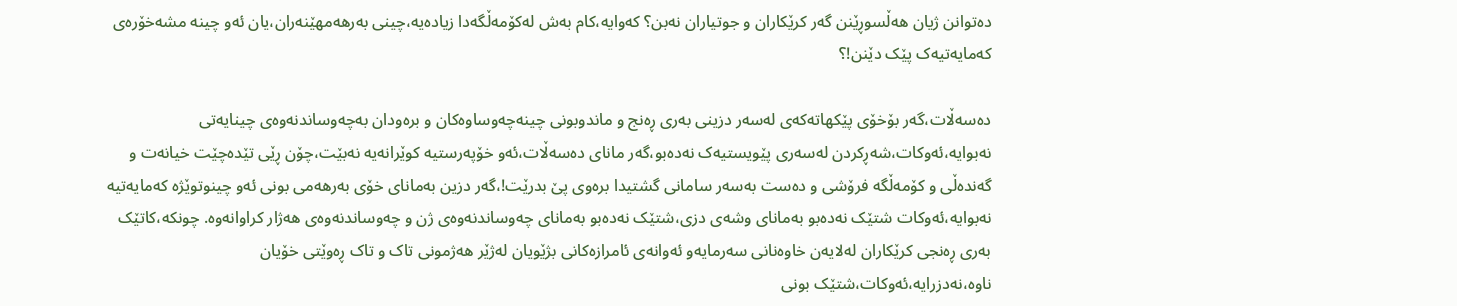دەتوانن ژیان هەڵسوڕێنن گەر کرێکاران و جوتیاران نەبن؟ کەوایە،کام بەش لەکۆمەڵگەدا زیادەیە،چینی بەرهەمهێنەران،یان ئەو چینە مشەخۆرەی کەمایەتیەک پێک دێنن!؟

دەسەڵات،گەر بۆخۆی پێکهاتەکەی لەسەر دزینی بەری ڕەنج و ماندوبونی چینەچەوساوەکان و برەودان بەچەوساندنەوەی چینایەتی نەبوایە،ئەوکات،شەڕکردن لەسەری پێویستیەک نەدەبو،گەر مانای دەسەڵات،ئەو خۆپەرستیە کوێرانەیە نەبێت،چۆن ڕێی تێدەچێت خیانەت و گەندەڵی و کۆمەڵگە فرۆشی و دەست بەسەر سامانی گشتیدا برەوی پێ بدرێت!،گەر دزین بەمانای خۆی بەرهەمی بونی ئەو چینوتوێژە کەمایەتیە نەبوایە،ئەوکات شتێک نەدەبو بەمانای وشەی دزی،شتێک نەدەبو بەمانای چەوساندنەوەی ژن و چەوساندنەوەی هەژار کراوانەوە. چونکە،کاتێک بەری ڕەنجی کرێکاران لەلایەن خاوەنانی سەرمایەو ئەوانەی ئامرازەکانی بژێویان لەژێر هەژمونی تاک و تاک ڕەوێتی خۆیان ناوە،نەدزرایە،ئەوکات،شتێک بونی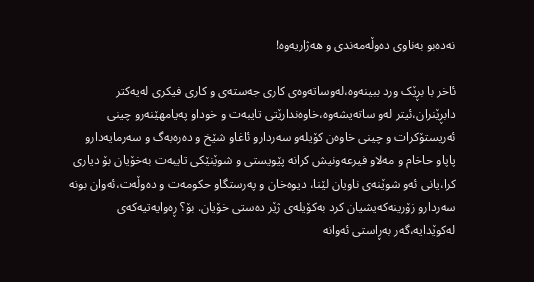نەدەبو بەناوی دەوڵەمەندی و هەژاریەوە!

ئاخر با بڕێک ورد ببینەوە،لەوساتەوەی کاری جەستەی و کاری فیکری لەیەکتر دابڕێنران،ئیتر لەو ساتەیشەوە،خاوەندارێتی تایبەت و خوداو پەیامهێنەرو چینی ئەریستۆکرات و چینی خاوەن کۆیلەو سەردارو ئاغاو شێخ و دەرەبەگ و سەرمایەدارو پاپاو حاخام و مەلاو فیرعەونیش کرانە پێویستی و شوێنێکی تایبەت بەخۆیان بۆ دیاری کرا،یانی ئەو شوێنەی ناویان لێنا، دیوەخان و پەرستگاو حکومەت و دەوڵەت،ئەوان بونە سەردارو زۆرینەکەیشیان کرد بەکۆیلەی ژێر دەستی خۆیان. بۆ؟ ڕەوایەتیەکەی لەکوێدایە،گەر بەڕاستی ئەوانە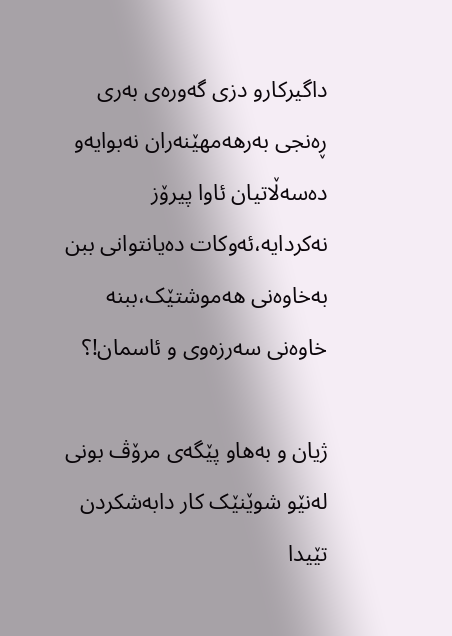داگیرکارو دزی گەورەی بەری ڕەنجی بەرهەمهێنەران نەبوایەو دەسەڵاتیان ئاوا پیرۆز نەکردایە،ئەوکات دەیانتوانی ببن بەخاوەنی هەموشتێک،ببنە خاوەنی سەرزەوی و ئاسمان!؟

ژیان و بەهاو پێگەی مرۆڤ بونی لەنێو شوێنێک کار دابەشکردن تێیدا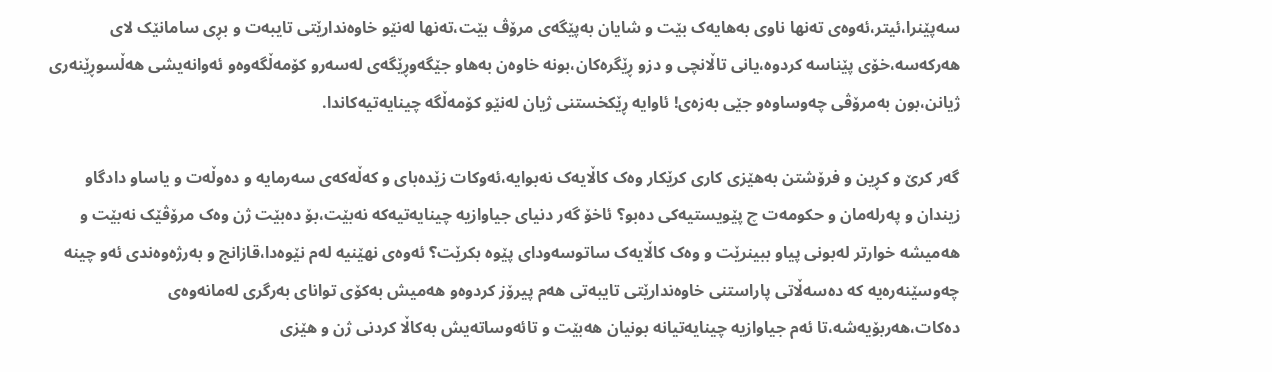سەپێنرا،ئیتر،ئەوەی تەنها ناوی بەهایەک بێت و شایان بەپێگەی مرۆڤ بێت،تەنها لەنێو خاوەندارێتی تایبەت و بڕی سامانێک لای هەرکەسە،خۆی پێناسە کردوە،یانی تاڵانچی و دزو ڕێگرەکان،بونە خاوەن بەهاو جێگەوڕێگەی لەسەرو کۆمەڵگەوەو ئەوانەیشی هەڵسوڕێنەری ژیانن،بون بەمرۆڤی چەوساوەو جێی بەزەی! ئاوایە ڕێکخستنی ژیان لەنێو کۆمەڵگە چینایەتیەکاندا.

گەر کرێ و کڕین و فرۆشتن بەهێزی کاری کرێکار وەک کاڵایەک نەبوایە،ئەوکات زێدەبای و کەڵەکەی سەرمایە و دەوڵەت و یاساو دادگاو زیندان و پەرلەمان و حکومەت چ پێویستیەکی دەبو؟ ئاخۆ گەر دنیای جیاوازیە چینایەتیەکە نەبێت،بۆ دەبێت ژن وەک مرۆڤێک نەبێت و هەمیشە خوارتر لەبونی پیاو ببینرێت و وەک کاڵایەک ساتوسەودای پێوە بکرێت؟ ئەوەی نهێنیە لەم نێوەدا،قازانج و بەرژەوەندی ئەو چینە چەوسێنەرەیە کە دەسەڵاتی پاراستنی خاوەندارێتی تایبەتی هەم پیرۆز کردوەو هەمیش بەکۆی توانای بەرگری لەمانەوەی دەکات،هەربۆیەشە،تا ئەم جیاوازیە چینایەتیانە بونیان هەبێت و تائەوساتەیش بەکاڵا کردنی ژن و هێزی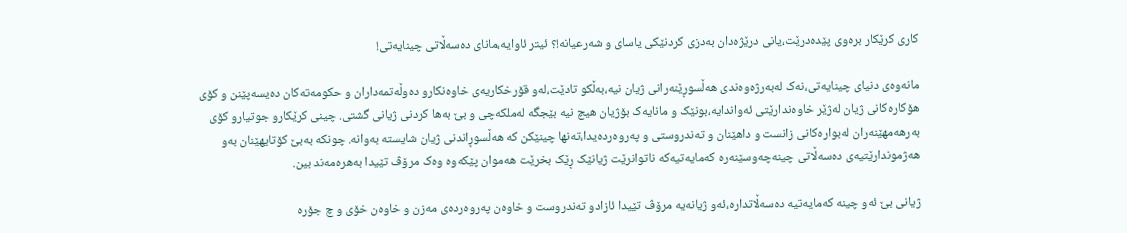کاری کرێکار برەوی پێدەدرێت،یانی درێژەدان بەدزی کردنێکی یاسای و شەرعیانە!؟ ئیتر ئاوایە،مانای دەسەڵاتی چینایەتی!

مانەوەی دنیای چینایەتی،نەک لەبەرژەوەندی هەڵسوڕێنەرانی ژیان نیە،بەڵکو تادێت،لەو قۆرخکاریەی خاوەنکارو دەوڵەتمەداران و حکومەتەکان دەیسەپێنن و کۆی هۆکارەکانی ژیان لەژێر خاوەندارێتی ئەواندایە،بونێک و مانایەک بۆژیان هیچ نیە بێجگە لەملکەچی و بێ بەها کردنی ژیانی گشتی. چینی کرێکارو جوتیارو کۆی بەرهەمهێنەران لەبوارەکانی زانست و داهێنان و تەندروستی و پەروەردەیدا،تەنها چینێکن کە هەڵسوڕاندنی ژیان شایستە بەوانە. چونکە بەبێ کۆتایهێنان بەو هەژموندارێتیەی دەسەڵاتی چینەچەوسێنەرە کەمایەتیەکە ناتوانرێت ژیانێک ڕێک بخرێت هەموان پێکەوە وەک مرۆڤ تێیدا بەهرەمەند بین.

ژیانی بێ ئەو چینە کەمایەتیە دەسەڵاتدارە،ئەو ژیانەیە مرۆڤ تێیدا ئازادو تەندروست و خاوەن پەروەردەی مەزن و خاوەن خۆی و چ جۆرە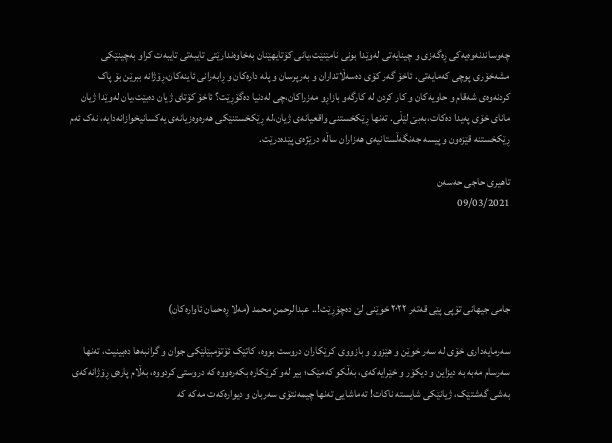چەوساندنەوەیەکی ڕەگەزی و چینایەتی لەوێدا بونی نامێنێت،یانی کۆتایهێنان بەخاوەندارێتی تایبەتی تایبەت کراو بەچینێکی مشەخۆری پوچی کەمایەتی. ئاخۆ گەر کۆی دەسەڵاتداران و بەرپرسان و پلە دارەکان و ڕابەرانی ئاینەکان،ڕۆژانە ببرێن بۆ پاک کردنەوەی شەقام و حاویەکان و کار کردن لە کارگەو بازاڕو مەزراکان،چی لەدنیا دەگۆڕێت؟ ئاخۆ کۆتای ژیان دەبێت،یان لەوێدا ژیان مانای خۆی پەیدا دەکات،بەبێ لێڵی. تەنها ڕێکخستنی واقعیانەی ژیان،لە ڕێکخستنێکی هەرەوەزیانەی یەکسانیخوازانەدایە، نەک ئەم ڕێکخستنە قێزەون و پیسە جەنگەڵستانیەی هەزاران ساڵە درێژەی پێدەدرێت.

تاهیری حاجی حەسەن
09/03/2021




جامی جیهانی تۆپی پێی قەتەر ٢٠٢٢ خوێنی لێ دەچۆڕێت!.. عبدالرحمن محمد (مەلا ڕەحمان ئاوارەکان)

سەرمایەداری خۆی لە سەر خوێن و هێزوو و بازووی کرێکاران دروست بووە، کاتێک ئۆتۆمبێلێکی جوان و گرانبەها دەبینیت، تەنها سەرسام مەبە بە دیزاین و دیکۆر و خێرایەکەی، بەڵکو کەمێک؛ بیر لەو کرێکارە بکەرەووە کە دروستی کردووە، بەڵام پارەی ڕۆژانەکەی بەشی گەشتێک، ژیانێکی شایستە ناکات! تەماشایی تەنها چیمەنتۆی سەربان و دیوارەکەت مەکە کە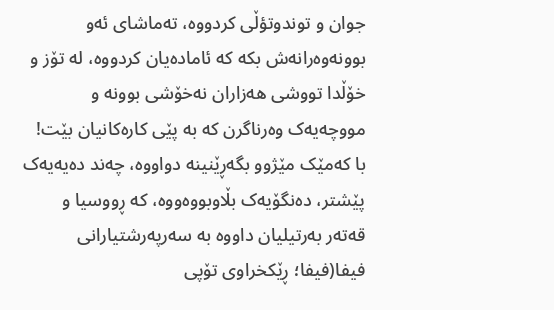جوان و توندوتؤڵی کردووە، تەماشای ئەو بوونەوەرانەش بکە کە ئامادەیان کردووە، لە تۆز و خۆڵدا تووشی هەزاران نەخۆشی بوونە و مووچەیەک وەرناگرن کە بە پێی کارەکانیان بێت!
با کەمێک مێژوو بگەڕێنینە دواووە، چەند دەیەیەک پێشتر، دەنگۆیەک بڵاوبووەووە، کە ڕووسیا و قەتەر بەرتیلیان داووە بە سەرپەرشتیارانی فیفا(فیفا؛ ڕێکخراوی تۆپی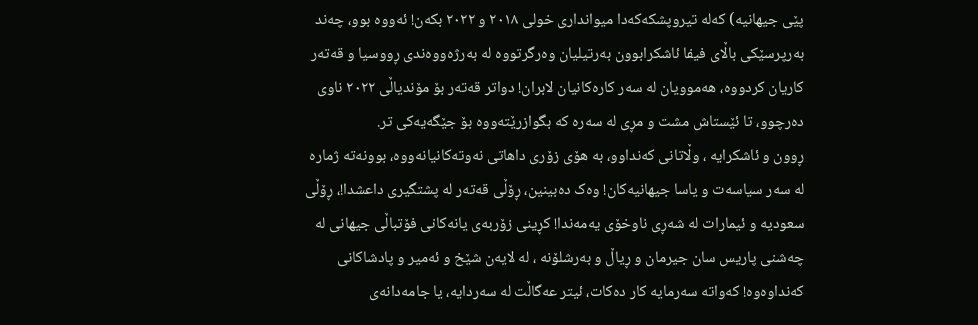پێی جیهانیە) کەلە تیروپشکەکەدا میوانداری خولی ٢٠١٨ و ٢٠٢٢ بکەن! ئەووە بوو، چەند بەرپرسێکی باڵای فیفا ئاشکرابوون بەرتیلیان وەرگرتووە لە بەرژەووەندی ڕووسیا و قەتەر کاریان کردووە، هەموویان لە سەر کارەکانیان لابران! دواتر قەتەر بۆ مۆندیاڵی ٢٠٢٢ ناوی دەرچوو، تا ئێستاش مشت و مڕی لە سەرە کە بگوازرێتەووە بۆ جێگەیەکی تر.
ڕوون و ئاشکرایە ، وڵاتانی کەنداوو، بە هۆی زۆری داهاتی نەوتەکانیانەووە، بوونەتە ژمارە لە سەر سیاسەت و یاسا جیهانیەکان! وەک دەبینین، ڕۆڵی قەتەر لە پشتگیری داعشدا!، ڕۆڵی سعودیە و ئیمارات لە شەڕی ناوخۆی یەمەندا! کڕینی زۆربەی یانەکانی فۆتباڵی جیهانی لە چەشنی پاریس سان جیرمان و ڕیاڵ و بەرشلۆنە ، لە لایەن شێخ و ئەمیر و پادشاکانی کەنداوەوە! کەواتە سەرمایە کار دەکات، ئیتر عەگاڵت لە سەردایە، یا جامەدانەی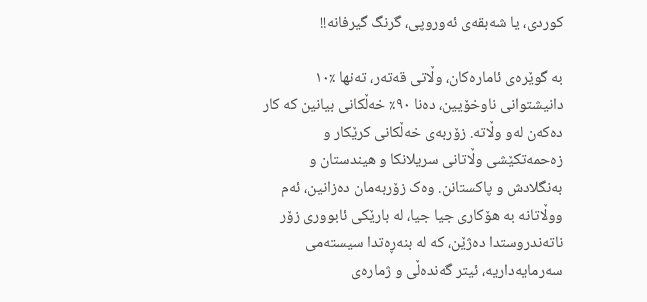کوردی، یا شەبقەی ئەوروپی، گرنگ گیرفانە!!

بە گوێرەی ئامارەکان، وڵاتی قەتەر، تەنها ٪١٠ دانیشتوانی ناوخۆیین، دەنا ٩٠٪ خەڵکانی بیانین کە کار دەکەن لەو وڵاتە. زۆربەی خەڵکانی کرێکار و زەحمەتکێشی وڵاتانی سریلانکا و هیندستان و بەنگلادش و پاکستانن. وەک زۆربەمان دەزانین، ئەم ووڵاتانە بە هۆکاری جیا جیا، لە بارێکی ئابووری زۆر ناتەندروستدا دەژێن، کە لە بنەڕەتدا سیستەمی سەرمایەداریە، ئیتر گەندەڵی و ژمارەی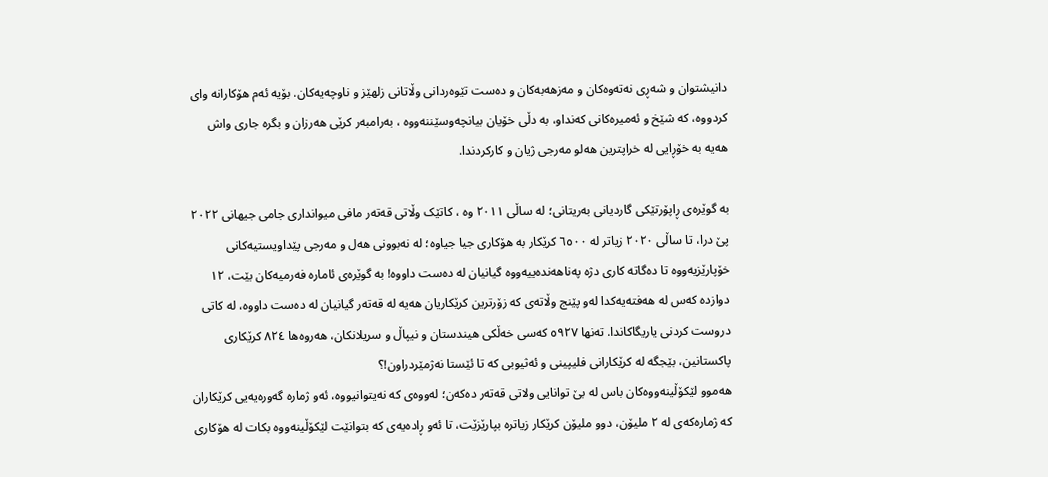دانیشتوان و شەڕی نەتەوەکان و مەزهەبەکان و دەست تێوەردانی وڵاتانی زلهێز و ناوچەیەکان. بۆیە ئەم هۆکارانە وای کردووە، کە شێخ و ئەمیرەکانی کەنداو، بە دڵی خۆیان بیانچەوسێننەووە ، بەرامبەر کرێی هەرزان و بگرە جاری واش هەیە بە خۆڕایی لە خراپترین هەلو مەرجی ژیان و کارکردندا.

بە گوێرەی ڕاپۆرتێکی گاردیانی بەریتانی؛ لە ساڵی ٢٠١١ وە ، کاتێک وڵاتی قەتەر مافی میوانداری جامی جیهانی ٢٠٢٢ پێ درا، تا ساڵی ٢٠٢٠ زیاتر لە ٦٥٠٠ کرێکار بە هۆکاری جیا جیاوە؛ لە نەبوونی هەل و مەرجی پێداویستیەکانی خۆپارێزیەووە تا دەگاتە کاری دژە پەناهەندەییەووە گیانیان لە دەست داووە! بە گوێرەی ئامارە فەرمیەکان بێت، ١٢ دوازدە کەس لە هەفتەیەکدا لەو پێنج وڵاتەی کە زۆرترین کرێکاریان هەیە لە قەتەر گیانیان لە دەست داووە، لە کاتی دروست کردنی یاریگاکاندا. تەنها ٥٩٢٧ کەسی خەڵکی هیندستان و نیپاڵ و سریلانکان، هەروەها ٨٢٤ کرێکاری پاکستانین، بێجگە لە کرێکارانی فلیپینی و ئەثیوبی کە تا ئێستا نەژمێردراون!؟
هەموو لێکۆڵینەووەکان باس لە بێ توانایی ولاتی قەتەر دەکەن؛ لەووەی کە نەیتوانیووە، ئەو ژمارە گەورەیەیی کرێکاران کە ژمارەکەی لە ٢ ملیۆن، دوو ملیۆن کرێکار زیاترە بپارێزێت، تا ئەو ڕادەیەی کە بتوانێت لێکۆڵینەووە بکات لە هۆکاری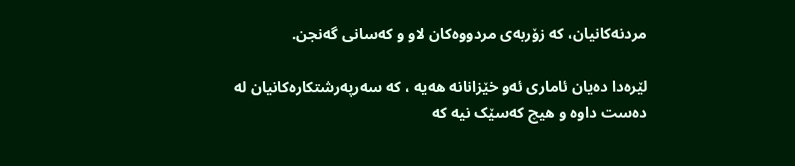مردنەکانیان، کە زۆربەی مردووەکان لاو و کەسانی گەنجن.

لێرەدا دەیان ئاماری ئەو خێزانانە هەیە ، کە سەرپەرشتکارەکانیان لە دەست داوە و هیچ کەسێک نیە کە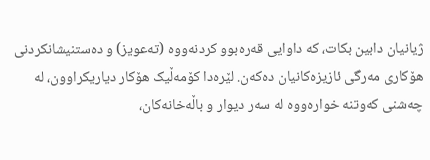ژیانیان دابین بکات، کە داوایی قەرەبوو کردنەووە (تەعویز) و دەستنیشانکردنی هۆکاری مەرگی ئازیزەکانیان دەکەن. لێرەدا کۆمەڵیک هۆکار دیاریکراوون، لە چەشنی کەوتنە خوارەووە لە سەر دیوار و باڵەخانەکان،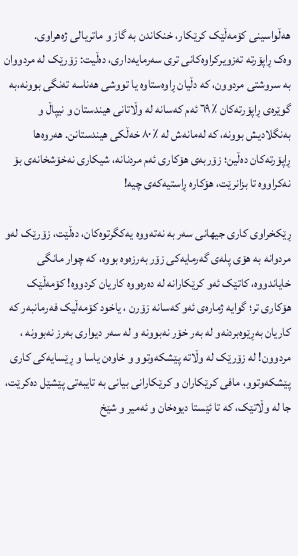هەڵواسینی کۆمەڵێک کرێکار، خنکاندن بە گاز و ماتریالی ژەهراوی.
وەک ڕاپۆرتە تەزویرکراوەکانی تری سەرمایەداری، دەڵیت: زۆرێک لە مردووان بە سروشتی مردوون، کە دڵیان ڕاوەستاوە یا تووشی هەناسە تەنگی بوونە،بە گوێرەی ڕاپۆرتەکان ٪٦٩ ئەم کەسانە لە وڵاتانی هیندستان و نیپاڵ و بەنگلادیش بوونە، کە لەمانەش لە ٪٨٠ خەڵکی هیندستانن. هەروەها ڕاپۆرتەکان دەڵین؛ زۆربەی هۆکاری ئەم مردنانە، شیکاری نەخۆشخانەی بۆ نەکراووە تا بزانرێت، هۆکارە ڕاستیەکەی چیە!

ڕێکخراوی کاری جیهانی سەر بە نەتەووە یەکگرتوەکان، دەڵێت، زۆرێک لەو مردوانە بە هۆی پلەی گەرمایەکی زۆر بەرزەوە بووە، کە چوار مانگی خایاندووە، کاتێک ئەو کرێکارانە لە دەرەووە کاریان کردووە! کۆمەڵێک هۆکاری تر؛ گوایە ژمارەی ئەو کەسانە زۆرن ، یاخود کۆمەڵیک فەرمانبەر کە کاریان بەڕێوەبردنەو لە بەر خۆر نەبوونە و لە سەر دیواری بەرز نەبوونە ، مردوون! لە زۆرێک لە وڵاتە پێشکەوتوو و خاوەن یاسا و ڕێسایەکی کاری پێشکەوتوو، مافی کرێکاران و کرێکارانی بیانی بە تایبەتی پێشێل دەکرێت، جا لە وڵاتێک، کە تا ئێستا دیوەخان و ئەمیر و شێخ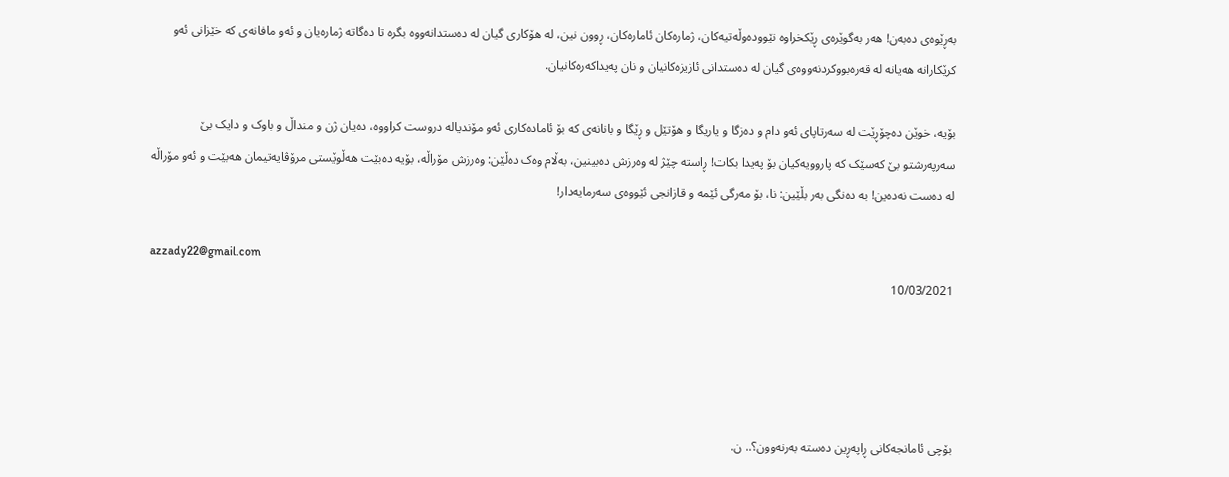بەڕێوەی دەبەن! هەر بەگوێرەی ڕێکخراوە نێوودەوڵەتیەکان، ژمارەکان ئامارەکان، ڕوون نین، لە هۆکاری گیان لە دەستدانەووە بگرە تا دەگاتە ژمارەیان و ئەو مافانەی کە خێزانی ئەو کرێکارانە هەیانە لە قەرەبووکردنەووەی گیان لە دەستدانی ئازیزەکانیان و نان پەیداکەرەکانیان.

بۆیە، خوێن دەچۆڕێت لە سەرتاپای ئەو دام و دەزگا و یاریگا و هۆتێل و ڕێگا و بانانەی کە بۆ ئامادەکاری ئەو مۆندیالە دروست کراووە، دەیان ژن و منداڵ و باوک و دایک بێ سەرپەرشتو بێ کەسێک کە پاروویەکیان بۆ پەیدا بکات! ڕاستە چێژ لە وەرزش دەبینین، بەڵام وەک دەڵێن: وەرزش مۆراڵە، بۆیە دەبێت هەڵوێستی مرۆڤایەتیمان هەبێت و ئەو مۆراڵە لە دەست نەدەین! بە دەنگی بەر بڵێین: نا، بۆ مەرگی ئێمە و قازانجی ئێووەی سەرمایەدار!

azzady22@gmail.com
10/03/2021




بۆچی ئامانجەکانی ڕاپەڕین دەستە بەرنەوون؟.. ن.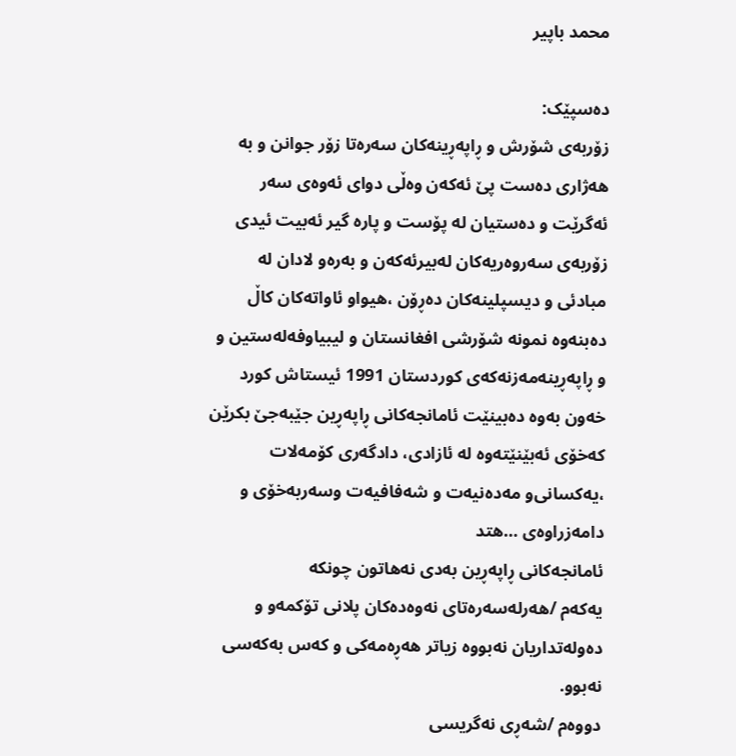محمد باپیر

دەسپێک:
زۆربەی شۆرش و ڕاپەڕینەکان سەرەتا زۆر جوانن و بە هەژاری دەست پێ ئەکەن وەڵی دوای ئەوەی سەر ئەگرێت و دەستیان لە پۆست و پارە گیر ئەبیت ئیدی زۆربەی سەروەریەکان لەبیرئەکەن و بەرەو لادان لە مبادئی و دیسپلینەکان دەڕۆن ،هیواو ئاواتەکان کاڵ دەبنەوە نمونە شۆرشی افغانستان و لیبیاو‌فەلەستین و و ڕاپەڕینەمەزنەکەی کوردستان 1991 ئیستاش کورد خەون بەوە دەبینێت ئامانجەکانی ڕاپەڕین جێبەجێ بکرێن کەخۆی ئەبێنێتەوە لە ئازادی، دادگەری کۆمەلات ،یەکسانی‌و مەدەنیەت و شەفافیەت وسەربەخۆی و دامەزراوەی …هتد
ئامانجەکانی ڕاپەڕین بەدی نەهاتون چونکە
یەکەم /هەرلەسەرەتای نەوەدەکان پلانی تۆکمەو و دەولەتداریان نەبووە زیاتر هەڕەمەکی و کەس بەکەسی نەبوو.
دووەم /شەڕی نەگریسی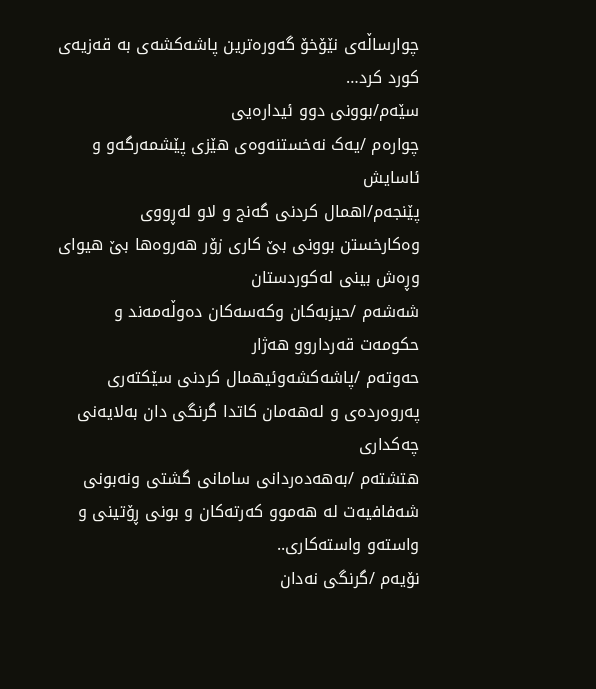چوارساڵەی نێۆخۆ گەورەترین پاشەکشەی بە قەزیەی کورد کرد…
سێەم/بوونی دوو ئیدارەیی
چوارەم /یەک نەخستنەوەی هێزی پێشمەرگەو و ئاسایش
پێنجەم/اهمال کردنی گەنج و لاو لەڕووی وەکارخستن بوونی بێ کاری زۆر هەروەها بێ هیوای وڕەش بینی لەکوردستان
شەشەم /حیزبەکان و‌کەسەکان دەوڵەمەند و حکومەت قەرداروو هەژار
حەوتەم /پاشەکشەوئیهمال کردنی سێکتەری پەروەردەی و لەهەمان کاتدا گرنگی دان بەلایەنی چەکداری
هتشتەم /بەهەدەردانی سامانی گشتی ونەبونی شەفافیەت لە هەموو کەرتەکان و بونی ڕۆتینی و واستەو واستەکاری..
نۆیەم /گرنگی نەدان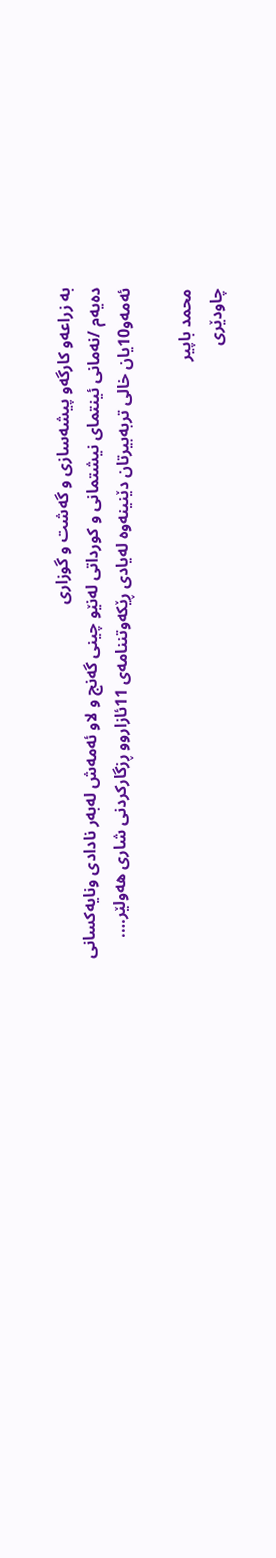بە زراعەو کارگەو پیشەسازی و گەشت و گوزاری
دەیەم /نەمانی ئینتمای نیشتمانی و کورداتی لەنێو چینی گەنج و لاو ئەمەش لەبەر نادادی و‌نایەکسانی
ئەمەو10یان خالی تربەبیرتان دێنینەوە لەیادی ڕێکەوتننامەی 11ئازاروو ڕزگارکردنی شاری هەولێر….

محمد باپیر
چاودێری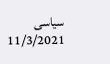سیاسی
11/3/2021